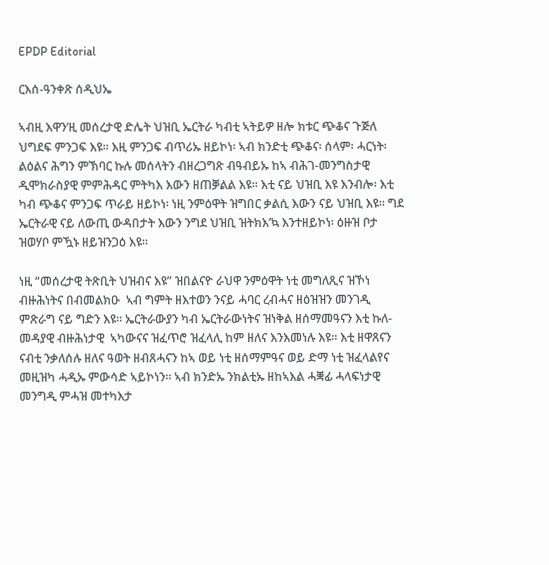EPDP Editorial

ርእሰ-ዓንቀጽ ሰዲህኤ

ኣብዚ እዋን’ዚ መሰረታዊ ድሌት ህዝቢ ኤርትራ ካብቲ ኣትይዎ ዘሎ ክቱር ጭቆና ጉጅለ ህግደፍ ምንጋፍ እዩ። እዚ ምንጋፍ ብጥሪኡ ዘይኮነ፡ ኣብ ክንድቲ ጭቆና፡ ሰላም፡ ሓርነት፡ ልዕልና ሕግን ምኽባር ኩሉ መሰላትን ብዘረጋግጽ ብዓብይኡ ከኣ ብሕገ-መንግስታዊ ዲሞክራስያዊ ምምሕዳር ምትካእ እውን ዘጠቓልል እዩ። እቲ ናይ ህዝቢ እዩ እንብሎ፡ እቲ ካብ ጭቆና ምንጋፍ ጥራይ ዘይኮነ፡ ነዚ ንምዕዋት ዝግበር ቃልሲ እውን ናይ ህዝቢ እዩ። ግደ ኤርትራዊ ናይ ለውጢ ውዳበታት እውን ንግደ ህዝቢ ዝትክእ’ኳ እንተዘይኮነ፡ ዕዙዝ ቦታ ዝወሃቦ ምዃኑ ዘይዝንጋዕ እዩ።

ነዚ “መሰረታዊ ትጽቢት ህዝብና እዩ” ዝበልናዮ ራህዋ ንምዕዋት ነቲ መግለጺና ዝኾነ ብዙሕነትና በብመልክዑ  ኣብ ግምት ዘእተወን ንናይ ሓባር ረብሓና ዘዕዝዝን መንገዲ ምጽራግ ናይ ግድን እዩ። ኤርትራውያን ካብ ኤርትራውነትና ዝነቅል ዘሰማመዓናን እቲ ኩለ-መዳያዊ ብዙሕነታዊ  ኣካውናና ዝፈጥሮ ዝፈላሊ ከም ዘለና እንእመነሉ እዩ። እቲ ዘዋጸናን ናብቲ ንቃለሰሉ ዘለና ዓወት ዘብጸሓናን ከኣ ወይ ነቲ ዘሰማምዓና ወይ ድማ ነቲ ዝፈላልየና መዚዝካ ሓዲኡ ምውሳድ ኣይኮነን። ኣብ ክንድኡ ንክልቲኡ ዘከኣእል ሓቛፊ ሓላፍነታዊ መንግዲ ምሓዝ መተካእታ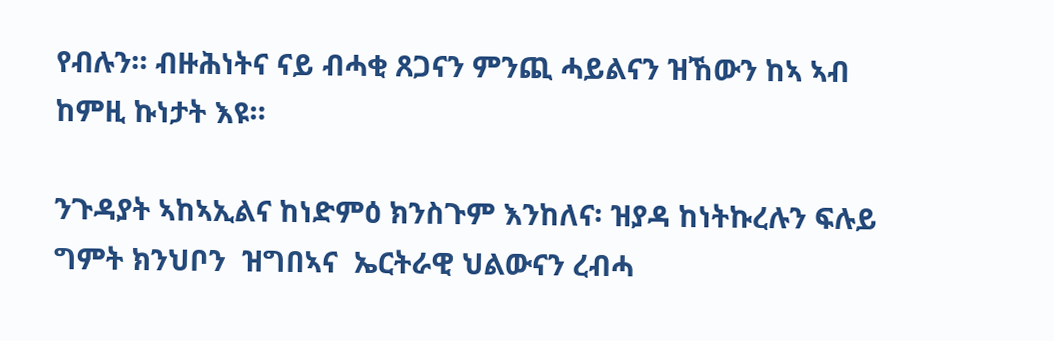የብሉን። ብዙሕነትና ናይ ብሓቂ ጸጋናን ምንጪ ሓይልናን ዝኸውን ከኣ ኣብ ከምዚ ኩነታት እዩ።

ንጉዳያት ኣከኣኢልና ከነድምዕ ክንስጉም እንከለና፡ ዝያዳ ከነትኩረሉን ፍሉይ ግምት ክንህቦን  ዝግበኣና  ኤርትራዊ ህልውናን ረብሓ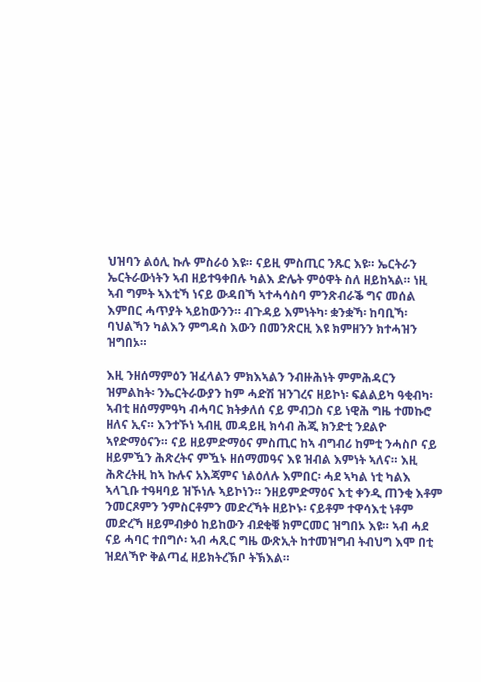ህዝባን ልዕሊ ኩሉ ምስራዕ እዩ። ናይዚ ምስጢር ንጹር እዩ። ኤርትራን ኤርትራውነትን ኣብ ዘይተዓቀበሉ ካልእ ድሌት ምዕዋት ስለ ዘይከኣል። ነዚ ኣብ ግምት ኣእቲኻ ነናይ ውዳበኻ ኣተሓሳስባ ምንጽብራቕ ግና መሰል እምበር ሓጥያት ኣይከውንን። ብጉዳይ እምነትካ፡ ቋንቋኻ፡ ከባቢኻ፡ ባህልኻን ካልእን ምግዳስ እውን በመንጽርዚ እዩ ክምዘንን ክተሓዝን ዝግበኦ።

እዚ ንዘሰማምዕን ዝፈላልን ምክእኣልን ንብዙሕነት ምምሕዳርን ዝምልከት፡ ንኤርትራውያን ከም ሓድሽ ዝንገረና ዘይኮነ፡ ፍልልይካ ዓቂብካ፡ ኣብቲ ዘሰማምዓካ ብሓባር ክትቃለሰ ናይ ምብጋስ ናይ ነዊሕ ግዜ ተመኩሮ ዘለና ኢና። እንተኾነ ኣብዚ መዳይዚ ክሳብ ሕጂ ክንድቲ ንደልዮ ኣየድማዕናን። ናይ ዘይምድማዕና ምስጢር ከኣ ብግብሪ ከምቲ ንሓስቦ ናይ ዘይምዃን ሕጽረትና ምዃኑ ዘሰማመዓና እዩ ዝብል እምነት ኣለና። እዚ ሕጽረትዚ ከኣ ኩሉና አእጃምና ነልዕለሉ እምበር፡ ሓደ ኣካል ነቲ ካልእ ኣላጊቡ ተዓዛባይ ዝኾነሉ ኣይኮነን። ንዘይምድማዕና እቲ ቀንዲ ጠንቂ እቶም ንመርጾምን ንምስርቶምን መድረኻት ዘይኮኑ፡ ናይቶም ተዋሳእቲ ነቶም መድረኻ ዘይምብቃዕ ከይከውን ብደቂቑ ክምርመር ዝግበኦ እዩ። ኣብ ሓደ ናይ ሓባር ተበግሶ፡ ኣብ ሓጺር ግዜ ውጽኢት ከተመዝግብ ትብህግ እሞ በቲ ዝደለኻዮ ቅልጣፈ ዘይክትረኽቦ ትኽእል።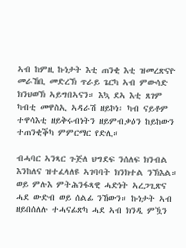ኣብ ከምዚ ኩነታት እቲ ጠንቂ እቲ ዝመረጽናዮ መራኸቢ መድረኽ ጥራይ ጌርካ ኣብ ምውሳድ ክንህወኽ ኣይግበኣናን። እኳ ደኣ እቲ ጸገም ካብቲ መዋስኢ ኣዳራሽ ዘይኮነ፡ ካብ ናይቶም ተዋሳእቲ ዘይቅሩብነትን ዘይምብቃዕን ከይከውን ተጠንቂቕካ ምምርማር የድሊ።

ብሓባር ኣንጻር ጉጅለ ህግደፍ ንሰለፍ ክንብል እንከለና ዝተፈላለዩ ኣገባባት ክንክተል ንኽእል። ወይ ምሉእ ምትሕንፋጻዊ ሓድነት ኣረጋጊጽና ሓደ ውድብ ወይ ሰልፊ ንኸውን። ኩነታት ኣብ ዘይበሰለሉ ተሓናፊጽካ ሓደ ኣብ ክንዲ ምዃን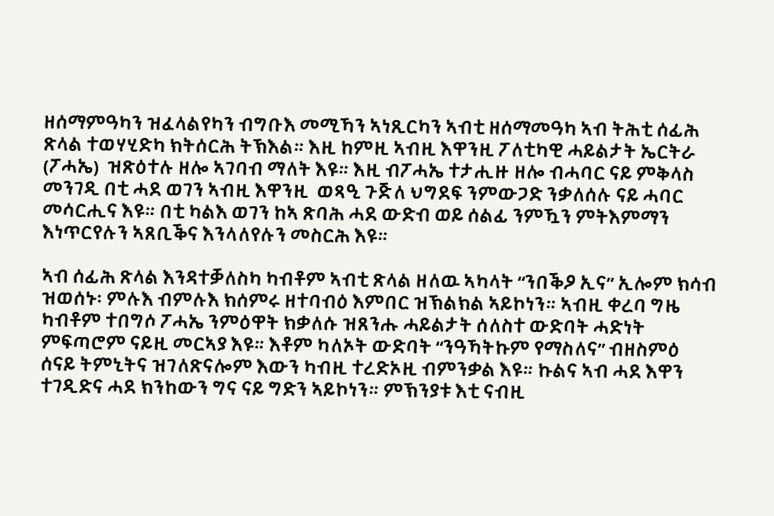ዘሰማምዓካን ዝፈላልየካን ብግቡእ መሚኻን ኣነጺርካን ኣብቲ ዘሰማመዓካ ኣብ ትሕቲ ሰፊሕ ጽላል ተወሃሂድካ ክትሰርሕ ትኽእል። እዚ ከምዚ ኣብዚ እዋንዚ ፖለቲካዊ ሓይልታት ኤርትራ (ፖሓኤ)  ዝጽዕተሉ ዘሎ ኣገባብ ማለት እዩ። እዚ ብፖሓኤ ተታሒዙ ዘሎ ብሓባር ናይ ምቅላስ መንገዲ በቲ ሓደ ወገን ኣብዚ እዋንዚ  ወጻዒ ጉጅለ ህግደፍ ንምውጋድ ንቃለሰሉ ናይ ሓባር መሳርሒና እዩ። በቲ ካልእ ወገን ከኣ ጽባሕ ሓደ ውድብ ወይ ሰልፊ ንምዃን ምትእምማን እነጥርየሉን ኣጸቢቕና እንላለየሉን መስርሕ እዩ።

ኣብ ሰፊሕ ጽላል እንዳተቓለስካ ካብቶም ኣብቲ ጽላል ዘለዉ ኣካላት “ንበቕዖ ኢና” ኢሎም ክሳብ ዝወሰኑ፡ ምሉእ ብምሉእ ክሰምሩ ዘተባብዕ እምበር ዝኽልክል ኣይኮነን። ኣብዚ ቀረባ ግዜ ካብቶም ተበግሶ ፖሓኤ ንምዕዋት ክቃለሱ ዝጸንሑ ሓይልታት ሰለስተ ውድባት ሓድነት ምፍጣሮም ናይዚ መርኣያ እዩ። እቶም ካለኦት ውድባት “ንዓኻትኩም የማስለና” ብዘስምዕ ሰናይ ትምኒትና ዝገለጽናሎም እውን ካብዚ ተረድኦዚ ብምንቃል እዩ። ኩልና ኣብ ሓደ እዋን ተገዲድና ሓደ ክንከውን ግና ናይ ግድን ኣይኮነን። ምኽንያቱ እቲ ናብዚ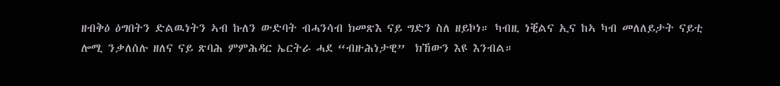ዘብቅዕ ዕግበትን ድልዉነትን ኣብ ኩለን ውድባት ብሓንሳብ ክመጽእ ናይ ግድን ስለ ዘይኮነ። ካብዚ ነቒልና ኢና ከኣ ካብ መለለይታት ናይቲ ሎሚ ንቃለሰሉ ዘለና ናይ ጽባሕ ምምሕዳር ኤርትራ ሓደ “ብዙሕነታዊ”  ክኸውን እዩ እንብል።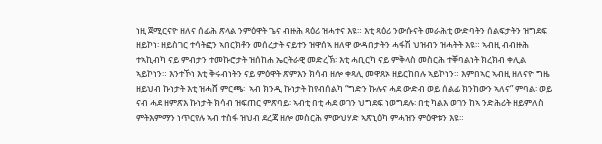ነዚ ጀሚርናዮ ዘለና ሰፊሕ ጽላል ንምዕዋት ጌና ብዙሕ ጻዕሪ ዝሓተና እዩ። እቲ ጻዕሪ ንውሱናት መራሕቲ ውድባትን ሰልፍታትን ዝግደፍ ዘይኮነ፡ ዘይስገር ተሳትፎን ኣበርክቶን መሰረታት ናይተን ዝዋሰኣ ዘለዋ ውዳበታትን ሓፋሽ ህዝብን ዝሓትት እዩ። ኣብዚ ብብዙሕ ተኣኪብካ ናይ ምብታን ተመኩሮታት ዝሰከሐ ኤርትራዊ መድረኽ፡ እቲ ሓቢርካ ናይ ምቅላስ መስርሕ ተቐባልነት ክረክብ ቀሊል ኣይኮነን። እንተኾነ እቲ ቅሩብነትን ናይ ምዕዋት ጽምእን ክሳብ ዘሎ ቀጻሊ መዋጸኦ ዘይርከበሉ ኣይኮነን። እምበኣር ኣብዚ ዘለናዮ ግዜ ዘይህብ ኩነታት እቲ ዝሓሸ ምርጫ፡  ኣብ ክንዲ ኩነታት ከየብሰልካ “ግድን ኩሉና ሓደ ውድብ ወይ ሰልፊ ክንከውን ኣለና” ምባል፡ ወይ ናብ ሓደ ዘምጽእ ኩነታት ክሳብ ዝፍጠር ምጽባይ፡ ኣብቲ በቲ ሓደ ወገን ህግደፍ ነወግደሉ፡ በቲ ካልእ ወገን ከኣ ንድሕሪት ዘይምለስ ምትእምማን ነጥርየሉ ኣብ ተስፋ ዝህብ ደረጃ ዘሎ መስርሕ ምውህሃድ ኣጽኒዕካ ምሓዝን ምዕዋቱን እዩ።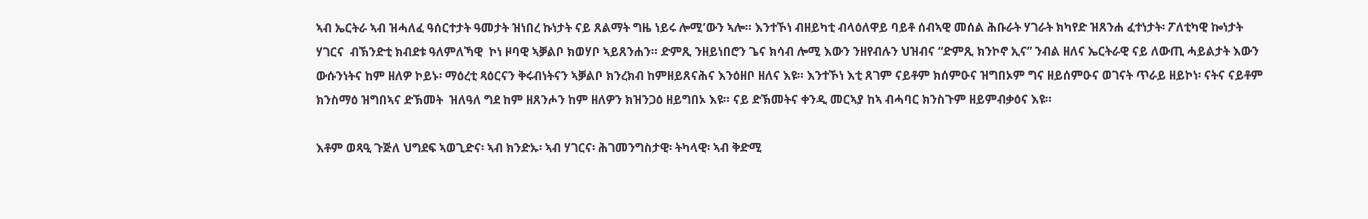ኣብ ኤርትራ ኣብ ዝሓለፈ ዓሰርተታት ዓመታት ዝነበረ ኩነታት ናይ ጸልማት ግዜ ነይሩ ሎሚ’ውን ኣሎ። እንተኾነ ብዘይካቲ ብላዕለዋይ ባይቶ ሰብኣዊ መሰል ሕቡራት ሃገራት ክካየድ ዝጸንሐ ፈተነታት፡ ፖለቲካዊ ኰነታት ሃገርና  ብኽንድቲ ክብደቱ ዓለምለኻዊ  ኮነ ዞባዊ ኣቓልቦ ክወሃቦ ኣይጸንሐን። ድምጺ ንዘይነበሮን ጌና ክሳብ ሎሚ እውን ንዘየብሉን ህዝብና “ድምጺ ክንኮኖ ኢና” ንብል ዘለና ኤርትራዊ ናይ ለውጢ ሓይልታት እውን ውሱንነትና ከም ዘለዎ ኮይኑ፡ ማዕረቲ ጻዕርናን ቅሩብነትናን ኣቓልቦ ክንረክብ ከምዘይጸናሕና እንዕዘቦ ዘለና እዩ። እንተኾነ እቲ ጸገም ናይቶም ክሰምዑና ዝግበኦም ግና ዘይሰምዑና ወገናት ጥራይ ዘይኮነ፡ ናትና ናይቶም ክንስማዕ ዝግበኣና ድኽመት  ዝለዓለ ግደ ከም ዘጸንሖን ከም ዘለዎን ክዝንጋዕ ዘይግበኦ እዩ። ናይ ድኽመትና ቀንዲ መርኣያ ከኣ ብሓባር ክንስጉም ዘይምብቃዕና እዩ።

እቶም ወጻዒ ጉጅለ ህግደፍ ኣወጊድና፡ ኣብ ክንድኡ፡ ኣብ ሃገርና፡ ሕገመንግስታዊ፡ ትካላዊ፡ ኣብ ቅድሚ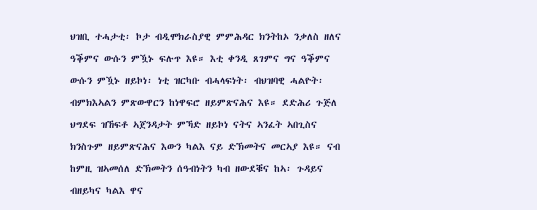ህዝቢ ተሓታቲ፡ ኮታ ብዲሞክራስያዊ ምምሕዳር ክንትከኦ ንቃለስ ዘለና ዓቕምና ውሱን ምዃኑ ፍሉጥ እዩ። እቲ ቀንዲ ጸገምና ግና ዓቕምና ውሱን ምዃኑ ዘይኮነ፡ ነቲ ዝርካቡ ብሓላፍነት፡ ብህዝባዊ ሓልዮት፡ ብምክእኣልን ምጽውዋርን ከነዋፍሮ ዘይምጽናሕና እዩ። ደድሕሪ ጉጅለ ህግደፍ ዝኸፍቶ ኣጀንዳታት ምኻድ ዘይኮነ ናትና ኣንፈት ኣበጊስና ክንስጉም ዘይምጽናሕና እውን ካልእ ናይ ድኽመትና መርኣያ እዩ። ናብ ከምዚ ዝኣመሰለ ድኽመትን ሰዓብነትን ካብ ዘውደቑና ከኣ፡ ጉዳይና ብዘይካና ካልእ ዋና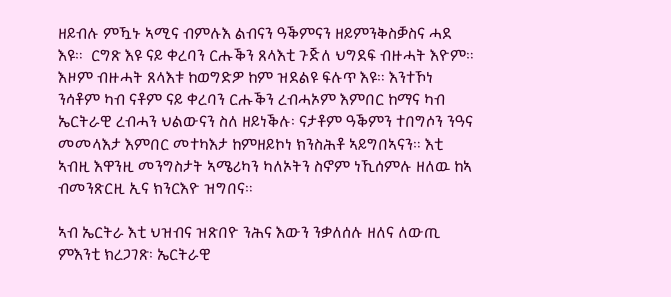ዘይብሉ ምዃኑ ኣሚና ብምሉእ ልብናን ዓቕምናን ዘይምንቅስቓስና ሓደ እዩ።  ርግጽ እዩ ናይ ቀረባን ርሑቕን ጸላእቲ ጉጅለ ህግደፍ ብዙሓት እዮም። እዞም ብዙሓት ጸላእቱ ከወግድዎ ከም ዝደልዩ ፍሉጥ እዩ። እንተኾነ ንሳቶም ካብ ናቶም ናይ ቀረባን ርሑቕን ረብሓኦም እምበር ከማና ካብ ኤርትራዊ ረብሓን ህልውናን ስለ ዘይነቕሉ፡ ናታቶም ዓቕምን ተበግሶን ንዓና መመላእታ እምበር መተካእታ ከምዘይኮነ ክንስሕቶ ኣይግበኣናን። እቲ ኣብዚ እዋንዚ መንግስታት ኣሜሪካን ካለኦትን ስኖም ነኺሰምሉ ዘለዉ ከኣ ብመንጽርዚ ኢና ክንርእዮ ዝግበና።

ኣብ ኤርትራ እቲ ህዝብና ዝጽበዮ ንሕና እውን ንቃለሰሉ ዘለና ለውጢ ምእንቲ ክረጋገጽ፡ ኤርትራዊ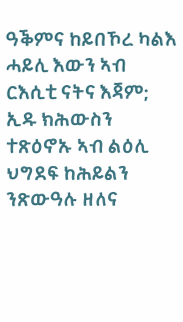ዓቕምና ከይበኾረ ካልእ ሓይሊ እውን ኣብ ርእሲቲ ናትና እጃም; ኢዱ ክሕውስን ተጽዕኖኡ ኣብ ልዕሊ ህግደፍ ከሕይልን ንጽውዓሉ ዘለና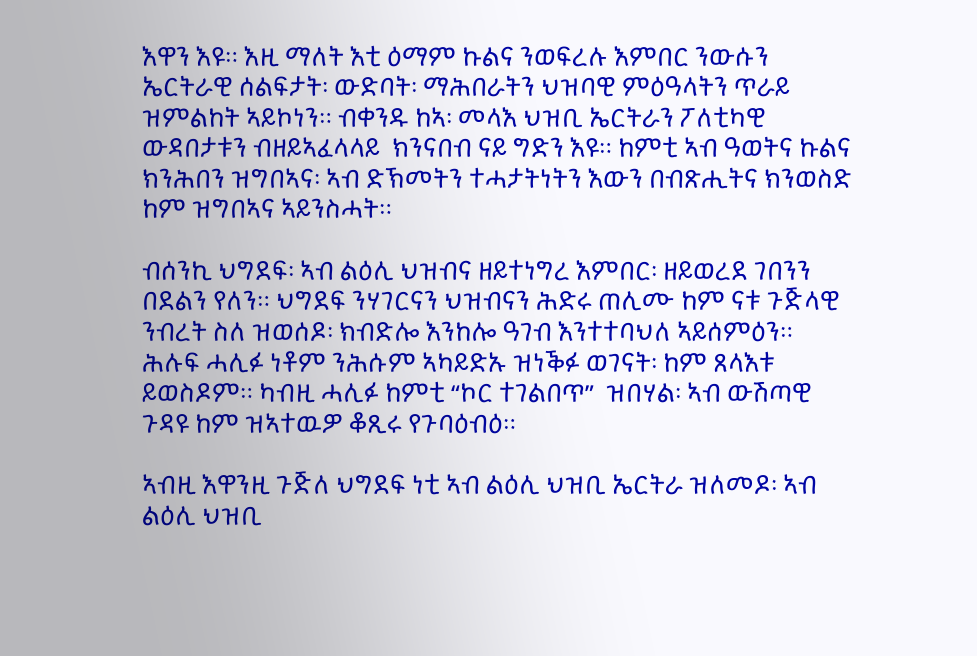እዋን እዩ። እዚ ማለት እቲ ዕማም ኩልና ንወፍረሉ እምበር ንውሱን ኤርትራዊ ሰልፍታት፡ ውድባት፡ ማሕበራትን ህዝባዊ ምዕዓላትን ጥራይ ዝምልከት ኣይኮነን። ብቀንዱ ከኣ፡ መላእ ህዝቢ ኤርትራን ፖለቲካዊ ውዳበታቱን ብዘይኣፈላላይ  ክንናበብ ናይ ግድን እዩ። ከምቲ ኣብ ዓወትና ኩልና ክንሕበን ዝግበኣና፡ ኣብ ድኽመትን ተሓታትነትን እውን በብጽሒትና ክንወስድ ከም ዝግበኣና ኣይንስሓት።

ብሰንኪ ህግደፍ፡ ኣብ ልዕሊ ህዝብና ዘይተነግረ እምበር፡ ዘይወረደ ገበንን በደልን የለን። ህግደፍ ንሃገርናን ህዝብናን ሕድሩ ጠሊሙ ከም ናቱ ጉጅላዊ ንብረት ስለ ዝወሰዶ፡ ክብድሎ እንከሎ ዓገብ እንተተባህለ ኣይሰምዕን።   ሕሉፍ ሓሊፉ ነቶም ንሕሱም ኣካይድኡ ዝነቕፉ ወገናት፡ ከም ጸላእቱ ይወስዶም። ካብዚ ሓሊፉ ከምቲ “ኮር ተገልበጥ”  ዝበሃል፡ ኣብ ውሽጣዊ ጉዳዩ ከም ዝኣተዉዎ ቆጺሩ የጉባዕብዕ።

ኣብዚ እዋንዚ ጉጅለ ህግደፍ ነቲ ኣብ ልዕሊ ህዝቢ ኤርትራ ዝለመዶ፡ ኣብ ልዕሊ ህዝቢ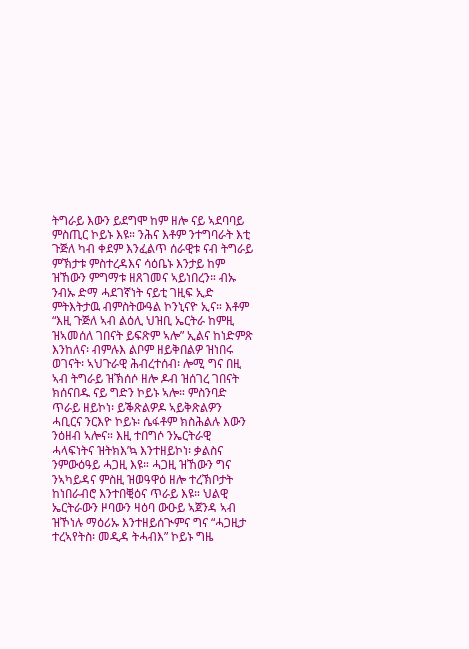ትግራይ እውን ይደግሞ ከም ዘሎ ናይ ኣደባባይ ምስጢር ኮይኑ እዩ። ንሕና እቶም ንተግባራት እቲ ጉጅለ ካብ ቀደም እንፈልጥ ሰራዊቱ ናብ ትግራይ ምኽታቱ ምስተረዳእና ሳዕቤኑ እንታይ ከም ዝኸውን ምግማቱ ዘጸገመና ኣይነበረን። ብኡ ንብኡ ድማ ሓደገኛነት ናይቲ ገዚፍ ኢድ ምትእትታዉ ብምስትውዓል ኮንኒናዮ ኢና። እቶም “እዚ ጉጅለ ኣብ ልዕሊ ህዝቢ ኤርትራ ከምዚ ዝኣመሰለ ገበናት ይፍጽም ኣሎ” ኢልና ከነድምጽ  እንከለና፡ ብምሉእ ልቦም ዘይቅበልዎ ዝነበሩ ወገናት፡ ኣህጉራዊ ሕብረተሰብ፡ ሎሚ ግና በዚ ኣብ ትግራይ ዝኽሰሶ ዘሎ ዶብ ዝሰገረ ገበናት ክሰናበዱ ናይ ግድን ኮይኑ ኣሎ። ምስንባድ ጥራይ ዘይኮነ፡ ይቕጽልዎዶ ኣይቅጽልዎን ሓቢርና ንርእዮ ኮይኑ፡ ሴፋቶም ክስሕልሉ እውን ንዕዘብ ኣሎና። እዚ ተበግሶ ንኤርትራዊ ሓላፍነትና ዝትክእ’ኳ እንተዘይኮነ፡ ቃልስና ንምውዕዓይ ሓጋዚ እዩ። ሓጋዚ ዝኸውን ግና ንኣካይዳና ምስዚ ዝወዓዋዕ ዘሎ ተረኽቦታት ከነበራብሮ እንተበቒዕና ጥራይ እዩ። ህልዊ ኤርትራውን ዞባውን ዛዕባ ውዑይ ኣጀንዳ ኣብ ዝኾነሉ ማዕሪኡ እንተዘይሰጒምና ግና “ሓጋዚታ ተረኣየትስ፡ መዲዳ ትሓብእ” ኮይኑ ግዜ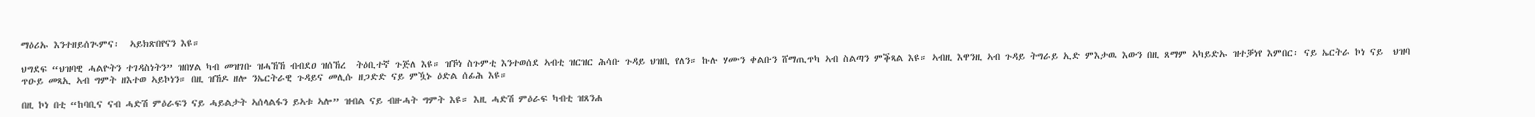ማዕሪኡ እንተዘይሰጒምና፡  ኣይክጽበየናን እዩ።

ህግደፍ “ህዝባዊ ሓልዮትን ተገዳስነትን” ዝበሃል ካብ መዝገቡ ዝሓኸኸ ብብደዐ ዝሰኸረ  ትዕቢተኛ ጉጅለ እዩ። ዝኾነ ስጉምቲ እንተወሰደ ኣብቲ ዝርዝር ሕሳቡ ጉዳይ ህዝቢ የለን። ኩሉ ሃሙን ቀልቡን ሸማጢጥካ ኣብ ስልጣን ምቕጻል እዩ። ኣብዚ እዋንዚ ኣብ ጉዳይ ትግራይ ኢድ ምእታዉ እውን በዚ ጸማም ኣካይድኡ ዝተቓነየ እምበር፡ ናይ ኤርትራ ኮነ ናይ  ህዝባ ጥዑይ መጻኢ ኣብ ግምት ዘእተወ ኣይኮነን። በዚ ዝኸዶ ዘሎ ንኤርትራዊ ጉዳይና መሊሱ ዘጋድድ ናይ ምዃኑ ዕድል ሰፊሕ እዩ።

በዚ ኮነ በቲ “ከባቢና ናብ ሓድሽ ምዕራፍን ናይ ሓይልታት ኣሰላልፋን ይኣቱ ኣሎ” ዝብል ናይ ብዙሓት ግምት እዩ። እዚ ሓድሽ ምዕራፍ ካብቲ ዝጸንሐ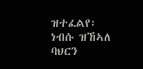ዝተፈልየ፡ ነብሱ ዝኸኣለ ባህርን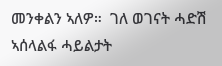መንቀልን ኣለዎ።  ገለ ወገናት ሓድሽ ኣሰላልፋ ሓይልታት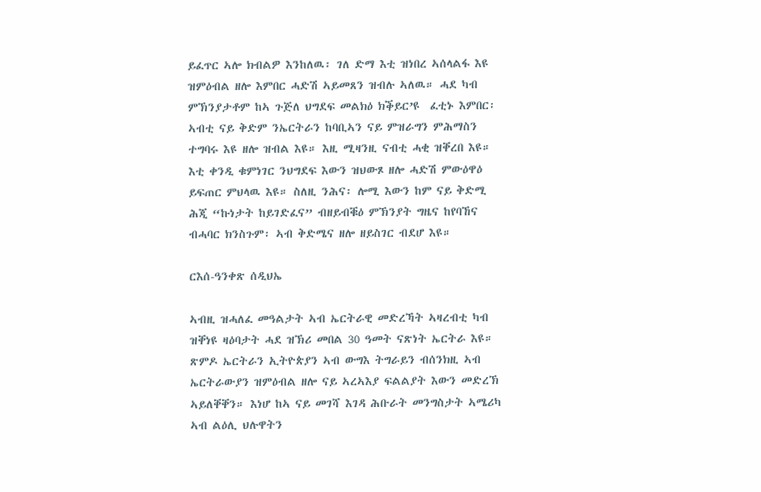ይፈጥር ኣሎ ክብልዎ እንከለዉ፡ ገለ ድማ እቲ ዝነበረ ኣሰላልፋ እዩ ዝምዕብል ዘሎ እምበር ሓድሽ ኣይመጸን ዝብሉ ኣለዉ። ሓደ ካብ ምኽንያታቶም ከኣ ጉጅለ ህግደፍ መልክዕ ክቕይር’ዩ  ፈቲኑ እምበር፡ ኣብቲ ናይ ቅድም ንኤርትራን ከባቢኣን ናይ ምዝራግን ምሕማስን ተግባሩ እዩ ዘሎ ዝብል እዩ። እዚ ሚዛንዚ ናብቲ ሓቂ ዝቐረበ እዩ። እቲ ቀንዲ ቁምነገር ንህግደፍ እውን ዝህውጾ ዘሎ ሓድሽ ምውዕዋዕ ይፍጠር ምህላዉ እዩ። ስለዚ ንሕና፡ ሎሚ እውን ከም ናይ ቅድሚ ሕጂ “ኩነታት ከይገድፈና” ብዘይብቑዕ ምኽንያት ግዜና ከየባኸና ብሓባር ክንስጉም፡ ኣብ ቅድሜና ዘሎ ዘይስገር ብደሆ እዩ።

ርእሰ-ዓንቀጽ ሰዲህኤ

ኣብዚ ዝሓለፈ መዓልታት ኣብ ኤርትራዊ መድረኻት ኣዛረብቲ ካብ ዝቐነዩ ዛዕባታት ሓደ ዝኽሪ መበል 30 ዓመት ናጽነት ኤርትራ እዩ። ጽምዶ ኤርትራን ኢትዮጵያን ኣብ ውግእ ትግራይን ብሰንክዚ ኣብ ኤርትራውያን ዝምዕብል ዘሎ ናይ ኣረኣእያ ፍልልያት እውን መድረኽ ኣይለቐቐን። እነሆ ከኣ ናይ መገሻ እገዳ ሕቡራት መንግስታት ኣሜሪካ ኣብ ልዕሊ ህሉዋትን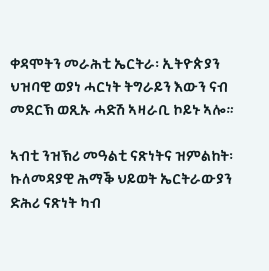ቀዳሞትን መራሕቲ ኤርትራ፡ ኢትዮጵያን ህዝባዊ ወያነ ሓርነት ትግራይን እውን ናብ መደርኽ ወጺኡ ሓድሽ ኣዛራቢ ኮይኑ ኣሎ።

ኣብቲ ንዝኽሪ መዓልቲ ናጽነትና ዝምልከት፡ ኩለመዳያዊ ሕማቕ ህይወት ኤርትራውያን ድሕሪ ናጽነት ካብ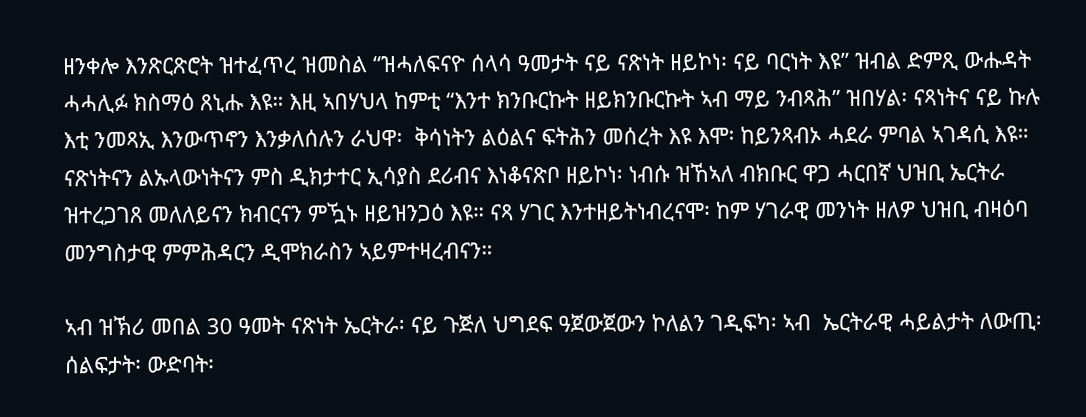ዘንቀሎ እንጽርጽሮት ዝተፈጥረ ዝመስል “ዝሓለፍናዮ ሰላሳ ዓመታት ናይ ናጽነት ዘይኮነ፡ ናይ ባርነት እዩ” ዝብል ድምጺ ውሑዳት ሓሓሊፉ ክስማዕ ጸኒሑ እዩ። እዚ ኣበሃህላ ከምቲ “እንተ ክንቡርኩት ዘይክንቡርኩት ኣብ ማይ ንብጻሕ” ዝበሃል፡ ናጻነትና ናይ ኩሉ እቲ ንመጻኢ እንውጥኖን እንቃለሰሉን ራህዋ፡  ቅሳነትን ልዕልና ፍትሕን መሰረት እዩ እሞ፡ ከይንጻብኦ ሓደራ ምባል ኣገዳሲ እዩ። ናጽነትናን ልኡላውነትናን ምስ ዲክታተር ኢሳያስ ደሪብና እነቆናጽቦ ዘይኮነ፡ ነብሱ ዝኸኣለ ብክቡር ዋጋ ሓርበኛ ህዝቢ ኤርትራ ዝተረጋገጸ መለለይናን ክብርናን ምዃኑ ዘይዝንጋዕ እዩ። ናጻ ሃገር እንተዘይትነብረናሞ፡ ከም ሃገራዊ መንነት ዘለዎ ህዝቢ ብዛዕባ መንግስታዊ ምምሕዳርን ዲሞክራስን ኣይምተዛረብናን።

ኣብ ዝኽሪ መበል 30 ዓመት ናጽነት ኤርትራ፡ ናይ ጉጅለ ህግደፍ ዓጀውጀውን ኮለልን ገዲፍካ፡ ኣብ  ኤርትራዊ ሓይልታት ለውጢ፡ ሰልፍታት፡ ውድባት፡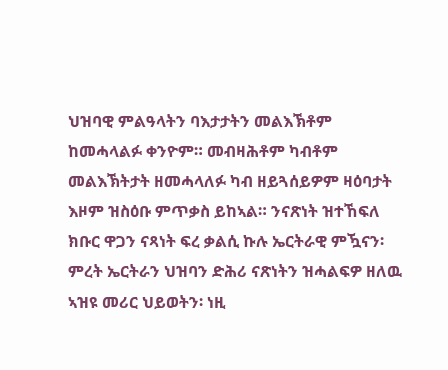ህዝባዊ ምልዓላትን ባእታታትን መልእኽቶም ከመሓላልፉ ቀንዮም። መብዛሕቶም ካብቶም መልእኽትታት ዘመሓላለፉ ካብ ዘይጓሰይዎም ዛዕባታት እዞም ዝስዕቡ ምጥቃስ ይከኣል። ንናጽነት ዝተኸፍለ ክቡር ዋጋን ናጻነት ፍረ ቃልሲ ኩሉ ኤርትራዊ ምዃናን፡ ምረት ኤርትራን ህዝባን ድሕሪ ናጽነትን ዝሓልፍዎ ዘለዉ ኣዝዩ መሪር ህይወትን፡ ነዚ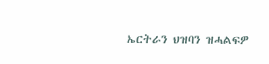ኤርትራን ህዝባን ዝሓልፍዎ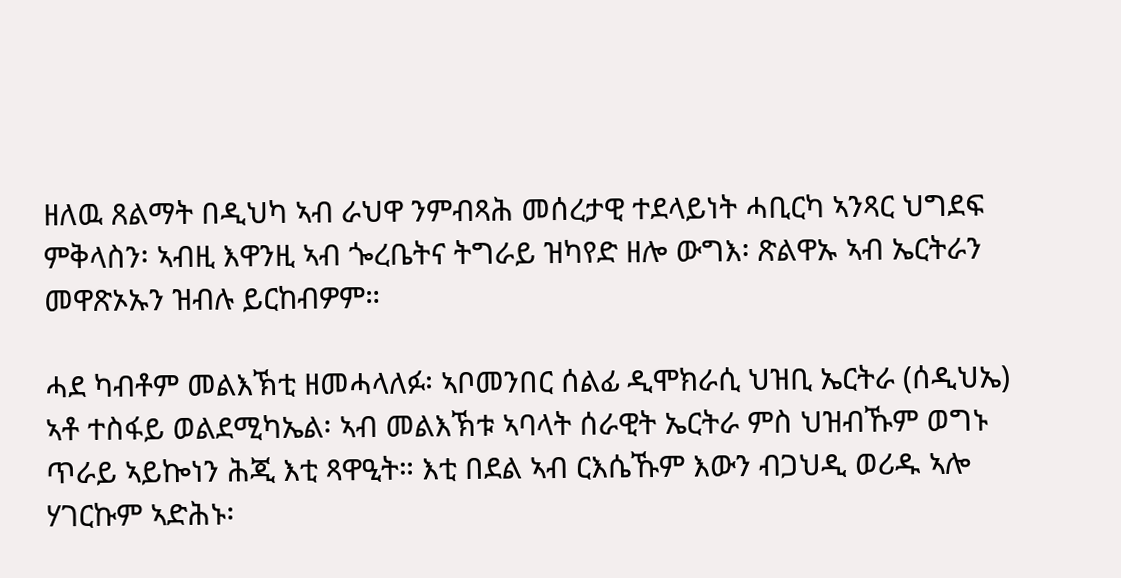ዘለዉ ጸልማት በዲህካ ኣብ ራህዋ ንምብጻሕ መሰረታዊ ተደላይነት ሓቢርካ ኣንጻር ህግደፍ ምቅላስን፡ ኣብዚ እዋንዚ ኣብ ጐረቤትና ትግራይ ዝካየድ ዘሎ ውግእ፡ ጽልዋኡ ኣብ ኤርትራን መዋጽኦኡን ዝብሉ ይርከብዎም።

ሓደ ካብቶም መልእኽቲ ዘመሓላለፉ፡ ኣቦመንበር ሰልፊ ዲሞክራሲ ህዝቢ ኤርትራ (ሰዲህኤ) ኣቶ ተስፋይ ወልደሚካኤል፡ ኣብ መልእኽቱ ኣባላት ሰራዊት ኤርትራ ምስ ህዝብኹም ወግኑ ጥራይ ኣይኰነን ሕጂ እቲ ጻዋዒት። እቲ በደል ኣብ ርእሴኹም እውን ብጋህዲ ወሪዱ ኣሎ  ሃገርኩም ኣድሕኑ፡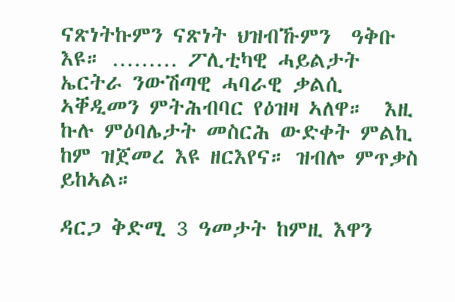ናጽነትኩምን ናጽነት ህዝብኹምን  ዓቅቡ እዩ። ……… ፖሊቲካዊ ሓይልታት ኤርትራ ንውሽጣዊ ሓባራዊ ቃልሲ ኣቐዲመን ምትሕብባር የዕዝዛ ኣለዋ።  እዚ ኩሉ ምዕባሌታት መስርሕ ውድቀት ምልኪ ከም ዝጀመረ እዩ ዘርእየና። ዝብሎ ምጥቃስ ይከኣል።

ዳርጋ ቅድሚ 3 ዓመታት ከምዚ እዋን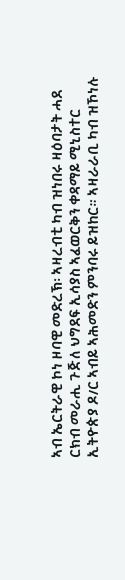ኣብ ኤርትራዊ ኮነ ዞባዊ መድረኽ፡ ኣዛረብቲ ካብ ዝነበሩ ዛዕባታት ሓደ ርክብ መራሒ ጉጅለ ህግደፍ ኢሳያስ ኣፈወርቅን ቀዳማይ ሚኒስተር ኢትዮጵያ ዶ/ር ኣብይ ኣሕመድን ምንባሩ ይዝከር። ኣዛራራቢ ካብ ዝኾነሉ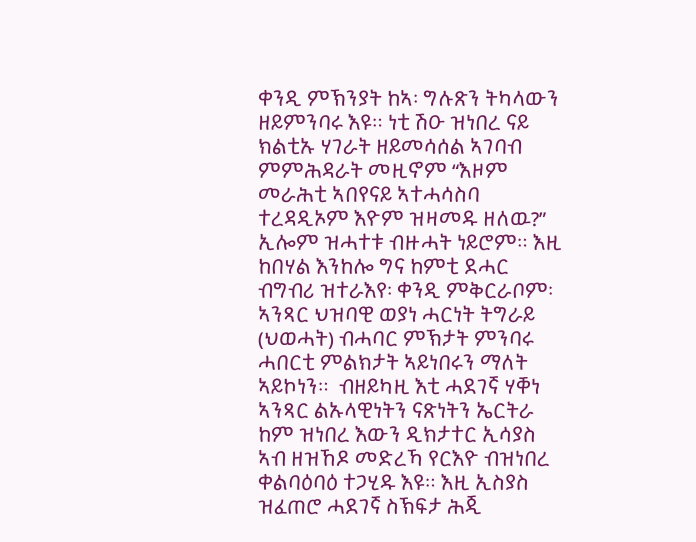ቀንዲ ምኽንያት ከኣ፡ ግሉጽን ትካላውን ዘይምንባሩ እዩ። ነቲ ሽዑ ዝነበረ ናይ ክልቲኡ ሃገራት ዘይመሳሰል ኣገባብ ምምሕዳራት መዚኖም “እዞም መራሕቲ ኣበየናይ ኣተሓሳስባ ተረዳዲኦም እዮም ዝዛመዱ ዘለዉ?” ኢሎም ዝሓተቱ ብዙሓት ነይሮም። እዚ ከበሃል እንከሎ ግና ከምቲ ደሓር ብግብሪ ዝተራእየ፡ ቀንዲ ምቅርራቦም፡ ኣንጻር ህዝባዊ ወያነ ሓርነት ትግራይ (ህወሓት) ብሓባር ምኽታት ምንባሩ ሓበርቲ ምልክታት ኣይነበሩን ማለት ኣይኮነን።  ብዘይካዚ እቲ ሓደገኛ ሃቐነ ኣንጻር ልኡላዊነትን ናጽነትን ኤርትራ ከም ዝነበረ እውን ዲክታተር ኢሳያስ ኣብ ዘዝኸዶ መድረኻ የርእዮ ብዝነበረ ቀልባዕባዕ ተጋሂዱ እዩ። እዚ ኢስያስ ዝፈጠሮ ሓደገኛ ስኽፍታ ሕጂ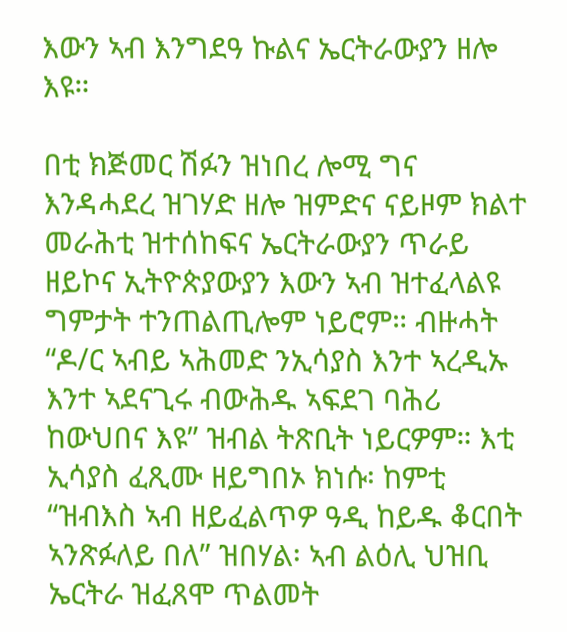እውን ኣብ እንግደዓ ኩልና ኤርትራውያን ዘሎ እዩ።

በቲ ክጅመር ሽፉን ዝነበረ ሎሚ ግና እንዳሓደረ ዝገሃድ ዘሎ ዝምድና ናይዞም ክልተ መራሕቲ ዝተሰከፍና ኤርትራውያን ጥራይ ዘይኮና ኢትዮጵያውያን እውን ኣብ ዝተፈላልዩ ግምታት ተንጠልጢሎም ነይሮም። ብዙሓት “ዶ/ር ኣብይ ኣሕመድ ንኢሳያስ እንተ ኣረዲኡ እንተ ኣደናጊሩ ብውሕዱ ኣፍደገ ባሕሪ ከውህበና እዩ” ዝብል ትጽቢት ነይርዎም። እቲ ኢሳያስ ፈጺሙ ዘይግበኦ ክነሱ፡ ከምቲ “ዝብእስ ኣብ ዘይፈልጥዎ ዓዲ ከይዱ ቆርበት ኣንጽፉለይ በለ” ዝበሃል፡ ኣብ ልዕሊ ህዝቢ ኤርትራ ዝፈጸሞ ጥልመት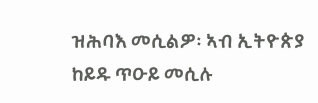ዝሕባእ መሲልዎ፡ ኣብ ኢትዮጵያ ከይዱ ጥዑይ መሲሉ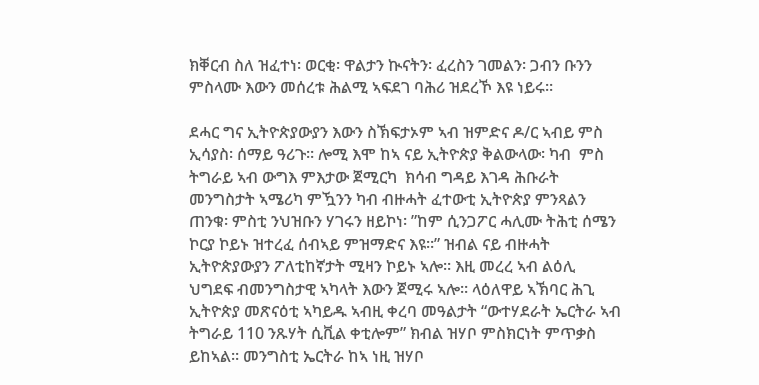ክቐርብ ስለ ዝፈተነ፡ ወርቂ፡ ዋልታን ኲናትን፡ ፈረስን ገመልን፡ ጋብን ቡንን ምስላሙ እውን መሰረቱ ሕልሚ ኣፍደገ ባሕሪ ዝደረኾ እዩ ነይሩ።

ደሓር ግና ኢትዮጵያውያን እውን ስኽፍታኦም ኣብ ዝምድና ዶ/ር ኣብይ ምስ ኢሳያስ፡ ሰማይ ዓሪጉ። ሎሚ እሞ ከኣ ናይ ኢትዮጵያ ቅልውላው፡ ካብ  ምስ ትግራይ ኣብ ውግእ ምእታው ጀሚርካ  ክሳብ ግዳይ እገዳ ሕቡራት መንግስታት ኣሜሪካ ምዃንን ካብ ብዙሓት ፈተውቲ ኢትዮጵያ ምንጻልን ጠንቁ፡ ምስቲ ንህዝቡን ሃገሩን ዘይኮነ፡ ”ከም ሲንጋፖር ሓሊሙ ትሕቲ ሰሜን ኮርያ ኮይኑ ዝተረፈ ሰብኣይ ምዝማድና እዩ።” ዝብል ናይ ብዙሓት ኢትዮጵያውያን ፖለቲከኛታት ሚዛን ኮይኑ ኣሎ። እዚ መረረ ኣብ ልዕሊ ህግደፍ ብመንግስታዊ ኣካላት እውን ጀሚሩ ኣሎ። ላዕለዋይ ኣኽባር ሕጊ ኢትዮጵያ መጽናዕቲ ኣካይዱ ኣብዚ ቀረባ መዓልታት “ውተሃደራት ኤርትራ ኣብ ትግራይ 110 ንጹሃት ሲቪል ቀቲሎም” ክብል ዝሃቦ ምስክርነት ምጥቃስ ይከኣል። መንግስቲ ኤርትራ ከኣ ነዚ ዝሃቦ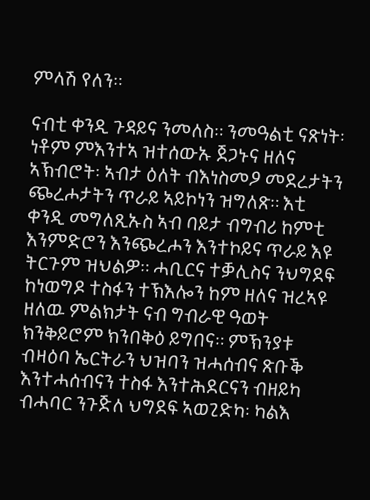ምላሽ የለን።

ናብቲ ቀንዲ ጉዳይና ንመለስ። ንመዓልቲ ናጽነት፡ ነቶም ምእንተኣ ዝተሰውኡ ጀጋኑና ዘለና ኣኽብሮት፡ ኣብታ ዕለት ብእነስመዖ መደረታትን ጭረሖታትን ጥራይ ኣይኮነን ዝግለጽ። እቲ ቀንዲ መግለጺኡስ ኣብ ባይታ ብግብሪ ከምቲ እንምድሮን እንጭረሖን እንተኮይና ጥራይ እዩ ትርጉም ዝህልዎ። ሓቢርና ተቓሊስና ንህግደፍ ከነወግዶ ተስፋን ተኽእሎን ከም ዘለና ዝረኣዩ ዘለዉ ምልክታት ናብ ግብራዊ ዓወት ክንቅይሮም ክንበቅዕ ይግበና። ምኽንያቱ ብዛዕባ ኤርትራን ህዝባን ዝሓሰብና ጽቡቕ እንተሓሰብናን ተስፋ እንተሕደርናን ብዘይካ ብሓባር ንጉጅለ ህግደፍ ኣወጊድካ፡ ካልእ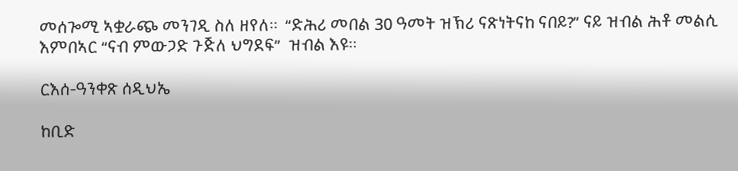መሰጐሚ ኣቋራጭ መንገዲ ስለ ዘየለ።  “ድሕሪ መበል 30 ዓመት ዝኽሪ ናጽነትናከ ናበይ?” ናይ ዝብል ሕቶ መልሲ እምበኣር “ናብ ምውጋድ ጉጅለ ህግደፍ”  ዝብል እዩ።

ርእሰ-ዓንቀጽ ሰዲህኤ

ከቢድ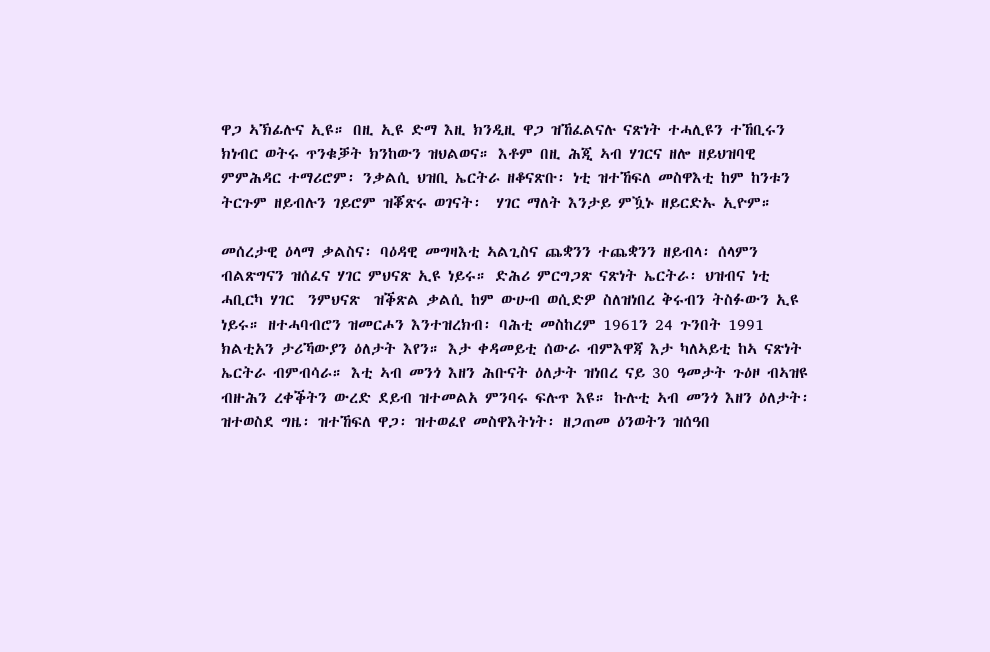ዋጋ ኣኽፊሉና ኢዩ። በዚ ኢዩ ድማ እዚ ክንዲዚ ዋጋ ዝኸፈልናሉ ናጽነት ተሓሊዩን ተኸቢሩን ክነብር ወትሩ ጥንቁቓት ክንከውን ዝህልወና። እቶም በዚ ሕጂ ኣብ ሃገርና ዘሎ ዘይህዝባዊ ምምሕዳር ተማሪሮም፡ ንቃልሲ ህዝቢ ኤርትራ ዘቆናጽቡ፡ ነቲ ዝተኸፍለ መስዋእቲ ከም ከንቱን ትርጉም ዘይብሉን ገይሮም ዝቖጽሩ ወገናት፡  ሃገር ማለት እንታይ ምዃኑ ዘይርድኡ ኢዮም።

መሰረታዊ ዕላማ ቃልስና፡ ባዕዳዊ መግዛእቲ ኣልጊስና ጨቋንን ተጨቋንን ዘይብላ፡ ሰላምን ብልጽግናን ዝሰፈና ሃገር ምህናጽ ኢዩ ነይሩ። ድሕሪ ምርግጋጽ ናጽነት ኤርትራ፡ ህዝብና ነቲ  ሓቢርካ ሃገር  ንምህናጽ  ዝቕጽል ቃልሲ ከም ውሁብ ወሲድዎ ስለዝነበረ ቅሩብን ትስፉውን ኢዩ ነይሩ። ዘተሓባብሮን ዝመርሖን እንተዝረክብ፡ ባሕቲ መስከረም 1961ን 24 ጉንበት 1991 ክልቲአን ታሪኻውያን ዕለታት እየን። እታ ቀዳመይቲ ሰውራ ብምእዋጃ እታ ካለኣይቲ ከኣ ናጽነት ኤርትራ ብምብሳራ። እቲ ኣብ መንጎ እዘን ሕቡናት ዕለታት ዝነበረ ናይ 30 ዓመታት ጉዕዞ ብኣዝዩ ብዙሕን ረቀቕትን ውረድ ደይብ ዝተመልአ ምንባሩ ፍሉጥ እዩ። ኩሉቲ ኣብ መንጎ እዘን ዕለታት፡ ዝተወስደ ግዜ፡ ዝተኸፍለ ዋጋ፡ ዝተወፈየ መስዋእትነት፡ ዘጋጠመ ዕንወትን ዝሰዓበ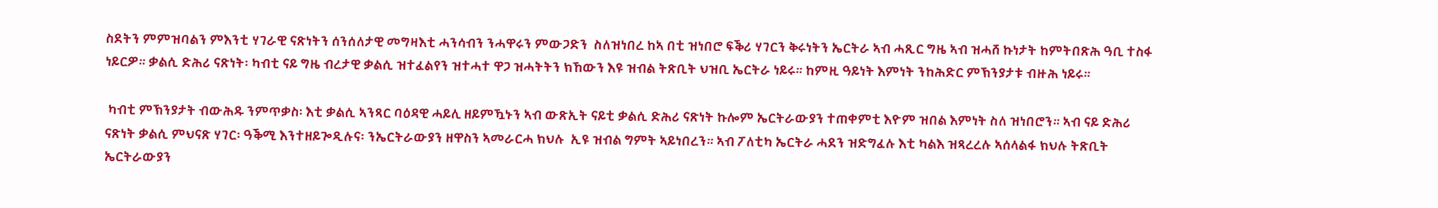ስደትን ምምዝባልን ምእንቲ ሃገራዊ ናጽነትን ሰንሰለታዊ መግዛእቲ ሓንሳብን ንሓዋሩን ምውጋድን  ስለዝነበረ ከኣ በቲ ዝነበሮ ፍቕሪ ሃገርን ቅሩነትን ኤርትራ ኣብ ሓጺር ግዜ ኣብ ዝሓሸ ኩነታት ከምትበጽሕ ዓቢ ተስፋ ነይርዎ። ቃልሲ ድሕሪ ናጽነት፡ ካብቲ ናይ ግዜ ብረታዊ ቃልሲ ዝተፈልየን ዝተሓተ ዋጋ ዝሓትትን ክኸውን እዩ ዝብል ትጽቢት ህዝቢ ኤርትራ ነይሩ። ከምዚ ዓይነት እምነት ንከሕድር ምኽንያታቱ ብዙሕ ነይሩ።

 ካብቲ ምኽንያታት ብውሕዱ ንምጥቃስ፡ እቲ ቃልሲ ኣንጻር ባዕዳዊ ሓይሊ ዘይምዃኑን ኣብ ውጽኢት ናይቲ ቃልሲ ድሕሪ ናጽነት ኩሎም ኤርትራውያን ተጠቀምቲ እዮም ዝበል እምነት ስለ ዝነበሮን። ኣብ ናይ ድሕሪ ናጽነት ቃልሲ ምህናጽ ሃገር፡ ዓቕሚ እንተዘይጐዲሉና፡ ንኤርትራውያን ዘዋስን ኣመራርሓ ክህሉ  ኢዩ ዝብል ግምት ኣይነበረን። ኣብ ፖለቲካ ኤርትራ ሓደን ዝድግፈሉ እቲ ካልእ ዝጻረረሉ ኣሰላልፋ ክህሉ ትጽቢት ኤርትራውያን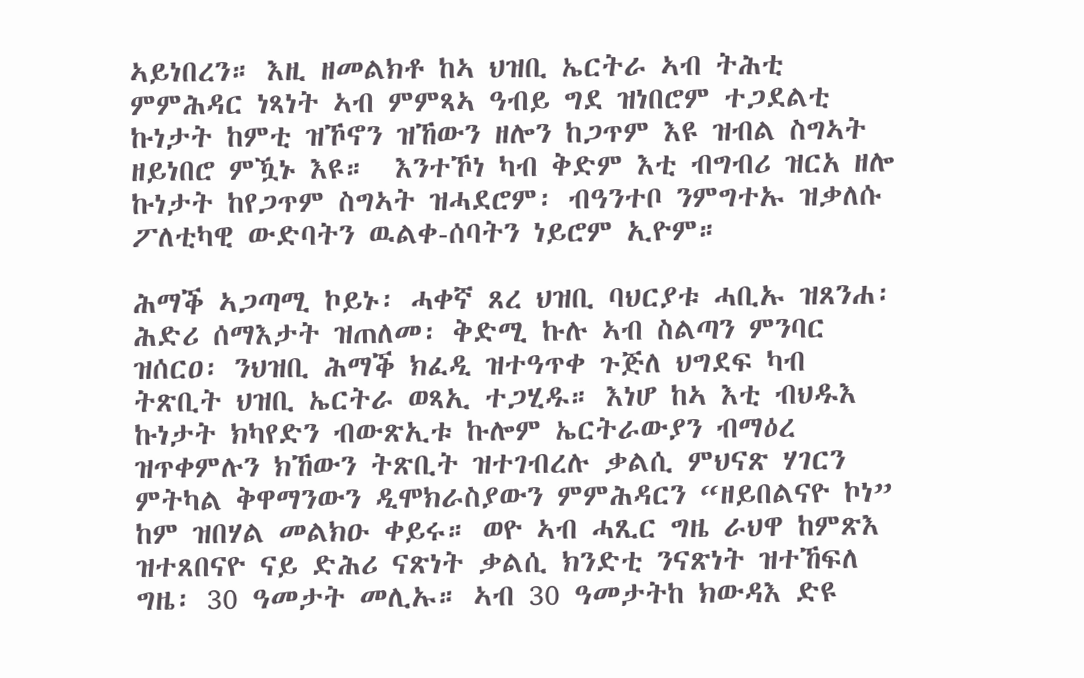ኣይነበረን። እዚ ዘመልክቶ ከኣ ህዝቢ ኤርትራ ኣብ ትሕቲ ምምሕዳር ነጻነት ኣብ ምምጻኣ ዓብይ ግደ ዝነበሮም ተጋደልቲ ኩነታት ከምቲ ዝኾኖን ዝኸውን ዘሎን ከጋጥም እዩ ዝብል ስግኣት ዘይነበሮ ምዃኑ እዩ።  እንተኾነ ካብ ቅድም እቲ ብግብሪ ዝርአ ዘሎ ኩነታት ከየጋጥም ስግኣት ዝሓደሮም፡ ብዓንተቦ ንምግተኡ ዝቃለሱ ፖለቲካዊ ውድባትን ዉልቀ-ሰባትን ነይሮም ኢዮም።

ሕማቕ ኣጋጣሚ ኮይኑ፡ ሓቀኛ ጸረ ህዝቢ ባህርያቱ ሓቢኡ ዝጸንሐ፡ ሕድሪ ሰማእታት ዝጠለመ፡ ቅድሚ ኩሉ ኣብ ስልጣን ምንባር ዝሰርዐ፡ ንህዝቢ ሕማቕ ክፈዲ ዝተዓጥቀ ጉጅለ ህግደፍ ካብ ትጽቢት ህዝቢ ኤርትራ ወጻኢ ተጋሂዱ። እነሆ ከኣ እቲ ብህዱእ ኩነታት ክካየድን ብውጽኢቱ ኩሎም ኤርትራውያን ብማዕረ ዝጥቀምሉን ክኸውን ትጽቢት ዝተገብረሉ ቃልሲ ምህናጽ ሃገርን ምትካል ቅዋማንውን ዲሞክራስያውን ምምሕዳርን “ዘይበልናዮ ኮነ” ከም ዝበሃል መልክዑ ቀይሩ። ወዮ ኣብ ሓጺር ግዜ ራህዋ ከምጽእ ዝተጸበናዮ ናይ ድሕሪ ናጽነት ቃልሲ ክንድቲ ንናጽነት ዝተኸፍለ ግዜ፡ 30 ዓመታት መሊኡ። ኣብ 30 ዓመታትከ ክውዳእ ድዩ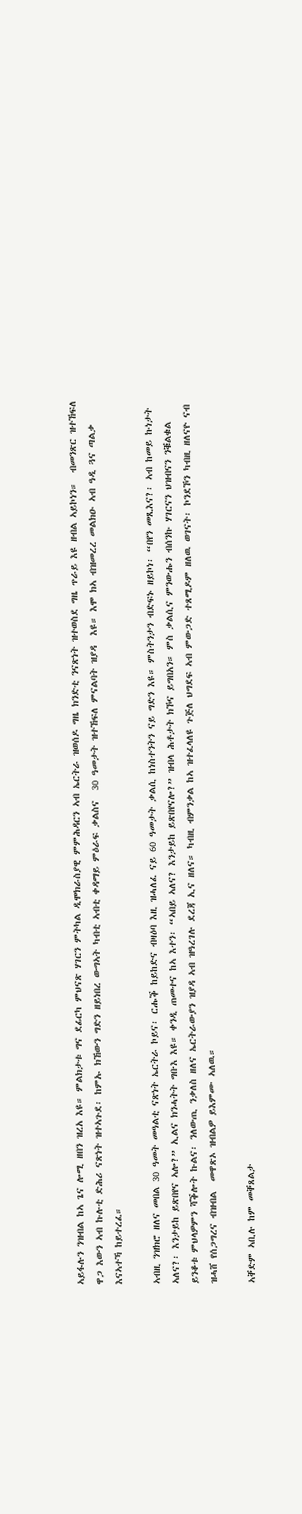ኣይፋሉን ንዝብል ከኣ ጌና ሎሚ ዘበን ዝረአ እዩ። ምልክታቱ ግና ደፊርካ ምህናጽ ሃገርን ምትካል ዲሞክራስያዊ ምምሕዳርን ኣብ ኤርትራ ዝወሰዶ ግዜ ክንድቲ ንናጽነት ዝተወስደ ግዜ ጥራይ እዩ ዘብል ኣይኮነን።  ብመንጽር ዝተኸፍለ ዋጋ እውን ኣብ ኩሉቲ ድሕሪ ናጽነት ዝተኣጉደ፡ ከምኡ ክኸውን ግድን ዘይነበረ ውግኣት ካብቲ ኣብቲ ቀዳማይ ምዕራፍ ቃልስና  30 ዓመታት ዝተኸፍለ ምናልባት ዝያዳ  እዩ። እሞ ክኣ ብዝመረረ መልክዑ ኣብ ዓዲ ጓና ጣልቃ እናኣተኻ ከይተረፈ።

ኣብዚ ንዝክሮ ዘለና መበል 30 ዓመት መዓልቲ ናጽነት ኤርትራ ኮይና፡ ርሑቕ ከይከድና ብዛዕባ እዚ ዝሓለፈ ናይ 60 ዓመታት ቃልሲ ከነስተንትን ናይ ግድን እዩ። ምስትንታን ብድፍኑ ዘይኮነ፡ “በየን መጺእና?፡ ኣብ ከመይ ኩነታት ኣለና?፡ እንታይከ ይጽበየና ኣሎ?” ኢልና ክንሓትት ግቡእ እዩ። ቀንዲ ጠመተና ከኣ እተን፡ “ኣበይ ኣለና? እንታይከ ይጽበየናሎ?” ዝብላ ሕቶታት ክኾና ይግበአን። ምስ ቃልሲና ምንውሑን ብሰንኩ ሃገርናን ህዝብናን ንቑልቁል ይንቆቱ ምህላዎምን ሻቕሎት ኩልና፡ ንለውጢ ንቃለስ ዘለና ኤርትራውያን ዝያዳ ኣብ ዝዓረገሉ ደረጃ ኢና ዘለና። ካብዚ ብምንቃል ከኣ ዝተፈላለዩ ጉጅለ ህግደፍ ኣብ ምውጋድ ተጸሚዶም ዘለዉ ወገናት፡ ኮንደኾን ካብዚ ዘለናዮ ናብ ዝሓሸ የሰጋግረና ብዝብል  መዋጽኦ ዝብልዎ ይእምሙ ኣለዉ።

ኣቐድም ኣቢሉ ከም መቐጸልታ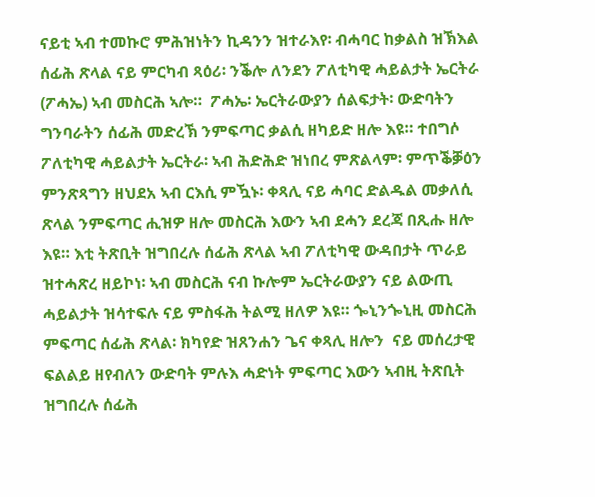ናይቲ ኣብ ተመኩሮ ምሕዝነትን ኪዳንን ዝተራእየ፡ ብሓባር ከቃልስ ዝኽእል ሰፊሕ ጽላል ናይ ምርካብ ጻዕሪ፡ ንቕሎ ለንደን ፖለቲካዊ ሓይልታት ኤርትራ (ፖሓኤ) ኣብ መስርሕ ኣሎ።  ፖሓኤ፡ ኤርትራውያን ሰልፍታት፡ ውድባትን ግንባራትን ሰፊሕ መድረኽ ንምፍጣር ቃልሲ ዘካይድ ዘሎ እዩ። ተበግሶ ፖለቲካዊ ሓይልታት ኤርትራ፡ ኣብ ሕድሕድ ዝነበረ ምጽልላም፡ ምጥቕቓዕን ምንጽጻግን ዘህደአ ኣብ ርእሲ ምዃኑ፡ ቀጻሊ ናይ ሓባር ድልዱል መቃለሲ ጽላል ንምፍጣር ሒዝዎ ዘሎ መስርሕ እውን ኣብ ደሓን ደረጃ በጺሑ ዘሎ እዩ። እቲ ትጽቢት ዝግበረሉ ሰፊሕ ጽላል ኣብ ፖለቲካዊ ውዳበታት ጥራይ ዝተሓጽረ ዘይኮነ፡ ኣብ መስርሕ ናብ ኩሎም ኤርትራውያን ናይ ልውጢ ሓይልታት ዝሳተፍሉ ናይ ምስፋሕ ትልሚ ዘለዎ እዩ። ጐኒንጐኒዚ መስርሕ ምፍጣር ሰፊሕ ጽላል፡ ክካየድ ዝጸንሐን ጌና ቀጻሊ ዘሎን  ናይ መሰረታዊ ፍልልይ ዘየብለን ውድባት ምሉእ ሓድነት ምፍጣር እውን ኣብዚ ትጽቢት ዝግበረሉ ሰፊሕ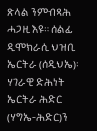ጽላል ንምብጻሕ ሓጋዚ እዩ። ሰልፊ ዲሞክራሲ ህዝቢ ኤርትራ (ሰዲህኤ)፡ ሃገራዊ ድሕነት ኤርትራ ሕድር (ሃግኤ-ሕድር)ን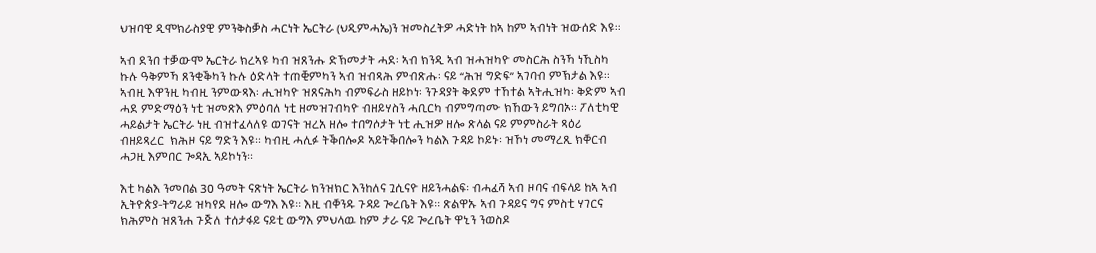ህዝባዊ ዲሞክራስያዊ ምንቅስቓስ ሓርነት ኤርትራ (ህዲምሓኤ)ን ዝመስረትዎ ሓድነት ከኣ ከም ኣብነት ዝውሰድ እዩ።

ኣብ ደንበ ተቓውሞ ኤርትራ ክረኣዩ ካብ ዝጸንሑ ድኽመታት ሓደ፡ ኣብ ክንዲ ኣብ ዝሓዝካዮ መስርሕ ስንኻ ነኺስካ ኩሉ ዓቅምኻ ጸንቂቕካን ኩሉ ዕድላት ተጠቒምካን ኣብ ዝብጻሕ ምብጽሑ፡ ናይ “ሕዝ ግድፍ” ኣገባብ ምኽታል እዩ። ኣብዚ እዋንዚ ካብዚ ንምውጻእ፡ ሒዝካዮ ዝጸናሕካ ብምፍራስ ዘይኮነ፡ ንጉዳያት ቅደም ተኸተል ኣትሒዝካ፡ ቅድም ኣብ ሓደ ምድማዕን ነቲ ዝመጽእ ምዕባለ ነቲ ዘመዝገብካዮ ብዘይሃስን ሓቢርካ ብምግጣሙ ክኸውን ይግበኦ። ፖለቲካዊ ሓይልታት ኤርትራ ነዚ ብዝተፈላለዩ ወገናት ዝረአ ዘሎ ተበግሶታት ነቲ ሒዝዎ ዘሎ ጽላል ናይ ምምስራት ጻዕሪ ብዘይጻረር  ክሕዞ ናይ ግድን እዩ። ካብዚ ሓሊፉ ትቕበሎዶ ኣይትቕበሎን ካልእ ጉዳይ ኮይኑ፡ ዝኾነ መማረጺ ክቐርብ ሓጋዚ እምበር ጐዳኢ ኣይኮነን።

እቲ ካልእ ንመበል 30 ዓመት ናጽነት ኤርትራ ክንዝክር እንከለና ጓሲናዮ ዘይንሓልፍ፡ ብሓፈሻ ኣብ ዞባና ብፍላይ ከኣ ኣብ ኢትዮጵያ-ትግራይ ዝካየደ ዘሎ ውግእ እዩ። እዚ ብቐንዱ ጉዳይ ጐረቤት እዩ። ጽልዋኡ ኣብ ጉዳይና ግና ምስቲ ሃገርና ክሕምስ ዝጸንሐ ጉጅለ ተሰታፋይ ናይቲ ውግእ ምህላዉ ከም ታራ ናይ ጐረቤት ዋኒን ንወስዶ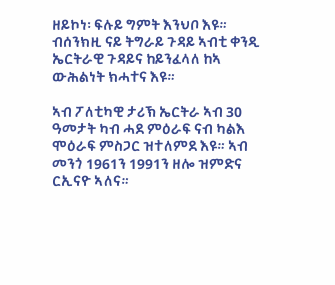ዘይኮነ፡ ፍሉይ ግምት እንህቦ እዩ። ብሰንክዚ ናይ ትግራይ ጉዳይ ኣብቲ ቀንዲ ኤርትራዊ ጉዳይና ከይንፈላለ ከኣ ውሕልነት ክሓተና እዩ።

ኣብ ፖለቲካዊ ታሪኽ ኤርትራ ኣብ 30 ዓመታት ካብ ሓደ ምዕራፍ ናብ ካልእ ሞዕራፍ ምስጋር ዝተለምደ እዩ። ኣብ መንጎ 1961ን 1991ን ዘሎ ዝምድና ርኢናዮ ኣለና።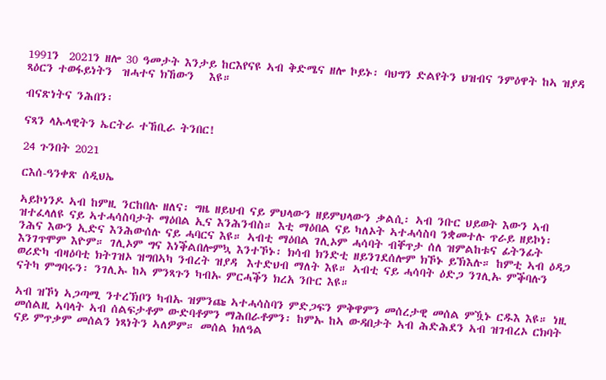1991ን  2021ን ዘሎ 30 ዓመታት እንታይ ከርእየናዩ ኣብ ቅድሜና ዘሎ ኮይኑ፡ ባህግን ድልየትን ህዝብና ንምዕዋት ከኣ ዝያዳ ጻዕርን ተወፋይነትን  ዝሓተና ክኸውን   እዩ።

ብናጽነትና ንሕበን፡

ናጻን ላኡላዊትን ኤርትራ ተኸቢራ ትንበር!

24 ጉንበት 2021

ርእሰ-ዓንቀጽ ሰዲህኤ

ኣይኮነንዶ ኣብ ከምዚ ንርከበሉ ዘለና፡ ግዜ ዘይህብ ናይ ምህላውን ዘይምህላውን ቃልሲ፡ ኣብ ንቡር ህይወት እውን ኣብ ዝተፈላለዩ ናይ ኣተሓሳስባታት ማዕበል ኢና እንሕንብስ። እቲ ማዕበል ናይ ካለኦት ኣተሓሳስባ ንቋመተሉ ጥራይ ዘይኮነ፡ ንሕና እውን ኢድና እንሕውሰሉ ናይ ሓባርና እዩ። ኣብቲ ማዕበል ገሊኦም ሓሳባት ብቐጥታ ሰለ ዝምልከቱና ፊትንፊት እንገጥሞም እዮም። ገሊኦም ግና እነቕልበሎምኳ እንተኾኑ፡ ክሳብ ክንድቲ ዘይንገደሰሎም ክኾኑ ይኽእሉ። ከምቲ ኣብ ዕዳጋ ወሪድካ ብዛዕባቲ ክትገዝኦ ዝግበኣካ ንብረት ዝያዳ  እተድህብ ማለት እዩ። ኣብቲ ናይ ሓሳባት ዕድጋ ንገሊኡ ምቕባሉን ናትካ ምግባሩን፡ ንገሊኡ ከኣ ምንጻጉን ካብኡ ምርሓቕን ክረአ ንቡር እዩ።

ኣብ ዝኾነ ኣጋጣሚ ንተረኽቦን ካብኡ ዝምንጩ ኣተሓሳስባን ምድጋፍን ምቅዋምን መሰረታዊ መሰል ምዃኑ ርዱእ እዩ። ነዚ መሰልዚ ኣባላት ኣብ ሰልፍታቶም ውድባቶምን ማሕበራቶምን፡ ከምኡ ከኣ ውዳበታት ኣብ ሕድሕደን ኣብ ዝገብረኦ ርክባት ናይ ምጥቃም መሰልን ነጻነትን ኣለዎም። መሰል ክለዓል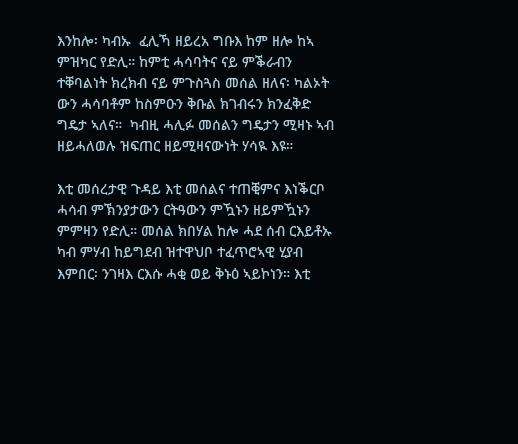እንከሎ፡ ካብኡ  ፈሊኻ ዘይረአ ግቡእ ከም ዘሎ ከኣ ምዝካር የድሊ። ከምቲ ሓሳባትና ናይ ምቕራብን ተቐባልነት ክረክብ ናይ ምጉስጓስ መሰል ዘለና፡ ካልኦት ውን ሓሳባቶም ከስምዑን ቅቡል ክገብሩን ክንፈቅድ ግዴታ ኣለና።  ካብዚ ሓሊፉ መሰልን ግዴታን ሚዛኑ ኣብ ዘይሓለወሉ ዝፍጠር ዘይሚዛናውነት ሃሳዪ እዩ።

እቲ መሰረታዊ ጉዳይ እቲ መሰልና ተጠቒምና እነቕርቦ ሓሳብ ምኽንያታውን ርትዓውን ምዃኑን ዘይምዃኑን ምምዛን የድሊ። መሰል ክበሃል ከሎ ሓደ ሰብ ርእይቶኡ ካብ ምሃብ ከይግደብ ዝተዋህቦ ተፈጥሮኣዊ ሂያብ እምበር፡ ንገዛእ ርእሱ ሓቂ ወይ ቅኑዕ ኣይኮነን። እቲ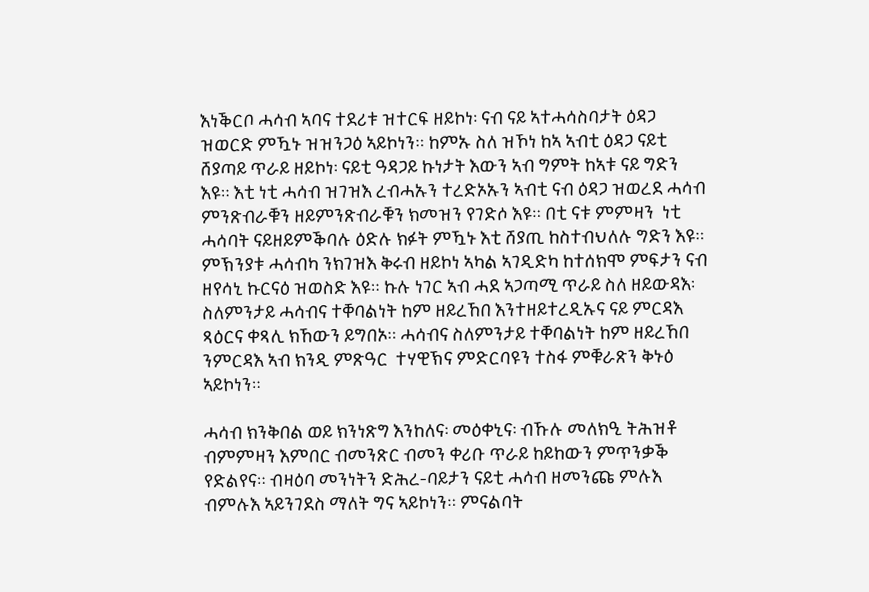እነቕርቦ ሓሳብ ኣባና ተደሪቱ ዝተርፍ ዘይኮነ፡ ናብ ናይ ኣተሓሳስባታት ዕዳጋ ዝወርድ ምዃኑ ዝዝንጋዕ ኣይኮነን። ከምኡ ስለ ዝኾነ ከኣ ኣብቲ ዕዳጋ ናይቲ ሸያጣይ ጥራይ ዘይኮነ፡ ናይቲ ዓዳጋይ ኩነታት እውን ኣብ ግምት ከኣቱ ናይ ግድን እዩ። እቲ ነቲ ሓሳብ ዝገዝእ ረብሓኡን ተረድኦኡን ኣብቲ ናብ ዕዳጋ ዝወረደ ሓሳብ ምንጽብራቑን ዘይምንጽብራቑን ክመዝን የገድሶ እዩ። በቲ ናቱ ምምዛን  ነቲ ሓሳባት ናይዘይምቕባሉ ዕድሉ ክፉት ምዃኑ እቲ ሸያጢ ከስተብህለሉ ግድን እዩ። ምኽንያቱ ሓሳብካ ንክገዝእ ቅሩብ ዘይኮነ ኣካል ኣገዲድካ ከተሰክሞ ምፍታን ናብ ዘየሳኒ ኩርናዕ ዝወስድ እዩ። ኩሉ ነገር ኣብ ሓደ ኣጋጣሚ ጥራይ ስለ ዘይውዳእ፡ ስለምንታይ ሓሳብና ተቐባልነት ከም ዘይረኸበ እንተዘይተረዲኡና ናይ ምርዳእ  ጻዕርና ቀጻሊ ክኸውን ይግበኦ። ሓሳብና ስለምንታይ ተቐባልነት ከም ዘይረኸበ ንምርዳእ ኣብ ክንዲ ምጽዓር  ተሃዊኽና ምድርባዩን ተስፋ ምቑራጽን ቅኑዕ ኣይኮነን።

ሓሳብ ክንቅበል ወይ ክንነጽግ እንከለና፡ መዕቀኒና፡ ብኹሉ መለክዒ ትሕዝቶ ብምምዛን እምበር ብመንጽር ብመን ቀሪቡ ጥራይ ከይከውን ምጥንቃቕ የድልየና። ብዛዕባ መንነትን ድሕረ-ባይታን ናይቲ ሓሳብ ዘመንጩ ምሉእ ብምሉእ ኣይንገደስ ማለት ግና ኣይኮነን። ምናልባት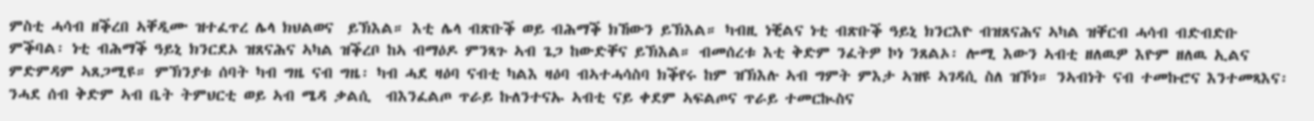ምስቲ ሓሳብ ዘቕረበ ኣቐዲሙ ዝተፈጥረ ሌላ ክህልወና  ይኽእል። እቲ ሌላ ብጽቡቕ ወይ ብሕማቕ ክኸውን ይኽእል። ካብዚ ነቒልና ነቲ ብጽቡቕ ዓይኒ ክንርእዮ ብዝጸናሕና ኣካል ዝቐርብ ሓሳብ ብድብድቡ ምቕባል፡ ነቲ ብሕማቕ ዓይኒ ክንርደኦ ዝጸናሕና ኣካል ዝቕረቦ ከኣ ብማዕዶ ምንጻጉ ኣብ ጌጋ ከውድቐና ይኽእል። ብመሰረቱ እቲ ቅድም ንፈትዎ ኮነ ንጸልኦ፡ ሎሚ እውን ኣብቲ ዘለዉዎ እዮም ዘለዉ ኢልና ምድምዳም ኣጸጋሚዩ። ምኽንያቱ ሰባት ካብ ግዜ ናብ ግዜ፡ ካብ ሓደ ዛዕባ ናብቲ ካልእ ዛዕባ ብኣተሓሳስባ ክቕየሩ ከም ዝኽእሉ ኣብ ግምት ምእታ ኣዝዩ ኣገዳሲ ስለ ዝኾነ። ንኣብነት ናብ ተመኩሮና እንተመጻእና፡ ንሓደ ሰብ ቅድም ኣብ ቤት ትምህርቲ ወይ ኣብ ሜዳ ቃልሲ  ብእንፈልጦ ጥራይ ኩለንተናኡ ኣብቲ ናይ ቀደም ኣፍልጦና ጥራይ ተመርኲስና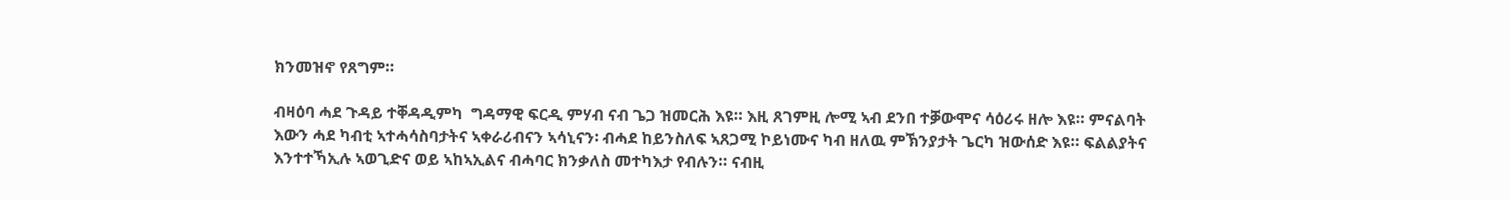ክንመዝኖ የጸግም።

ብዛዕባ ሓደ ጉዳይ ተቐዳዲምካ  ግዳማዊ ፍርዲ ምሃብ ናብ ጌጋ ዝመርሕ እዩ። እዚ ጸገምዚ ሎሚ ኣብ ደንበ ተቓውሞና ሳዕሪሩ ዘሎ እዩ። ምናልባት እውን ሓደ ካብቲ ኣተሓሳስባታትና ኣቀራሪብናን ኣሳኒናን፡ ብሓደ ከይንስለፍ ኣጸጋሚ ኮይነሙና ካብ ዘለዉ ምኽንያታት ጌርካ ዝውሰድ እዩ። ፍልልያትና እንተተኻኢሉ ኣወጊድና ወይ ኣከኣኢልና ብሓባር ክንቃለስ መተካእታ የብሉን። ናብዚ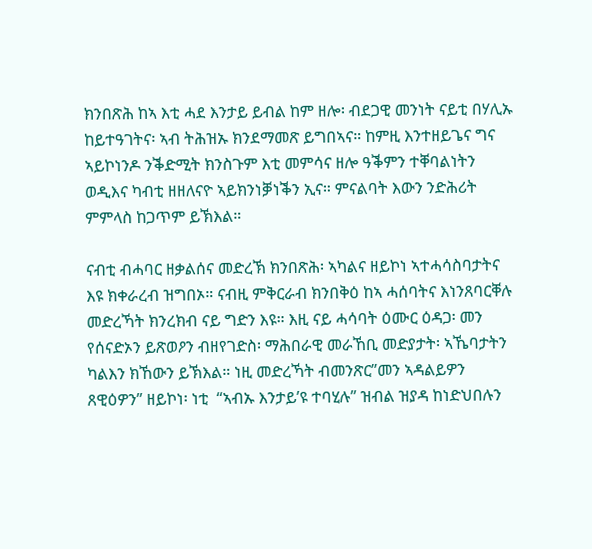ክንበጽሕ ከኣ እቲ ሓደ እንታይ ይብል ከም ዘሎ፡ ብደጋዊ መንነት ናይቲ በሃሊኡ ከይተዓገትና፡ ኣብ ትሕዝኡ ክንደማመጽ ይግበኣና። ከምዚ እንተዘይጌና ግና ኣይኮነንዶ ንቕድሚት ክንስጉም እቲ መምሳና ዘሎ ዓቕምን ተቐባልነትን ወዲእና ካብቲ ዘዘለናዮ ኣይክንነቓነቕን ኢና። ምናልባት እውን ንድሕሪት ምምላስ ከጋጥም ይኽእል።

ናብቲ ብሓባር ዘቃልሰና መድረኽ ክንበጽሕ፡ ኣካልና ዘይኮነ ኣተሓሳስባታትና እዩ ክቀራረብ ዝግበኦ። ናብዚ ምቅርራብ ክንበቅዕ ከኣ ሓሰባትና እነንጸባርቐሉ መድረኻት ክንረክብ ናይ ግድን እዩ። እዚ ናይ ሓሳባት ዕሙር ዕዳጋ፡ መን የሰናድኦን ይጽወዖን ብዘየገድስ፡ ማሕበራዊ መራኸቢ መድያታት፡ ኣኼባታትን ካልእን ክኸውን ይኽእል። ነዚ መድረኻት ብመንጽር”መን ኣዳልይዎን ጸዊዕዎን” ዘይኮነ፡ ነቲ  “ኣብኡ እንታይ’ዩ ተባሂሉ” ዝብል ዝያዳ ከነድህበሉን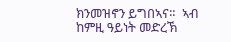ክንመዝኖን ይግበኣና።  ኣብ ከምዚ ዓይነት መድረኽ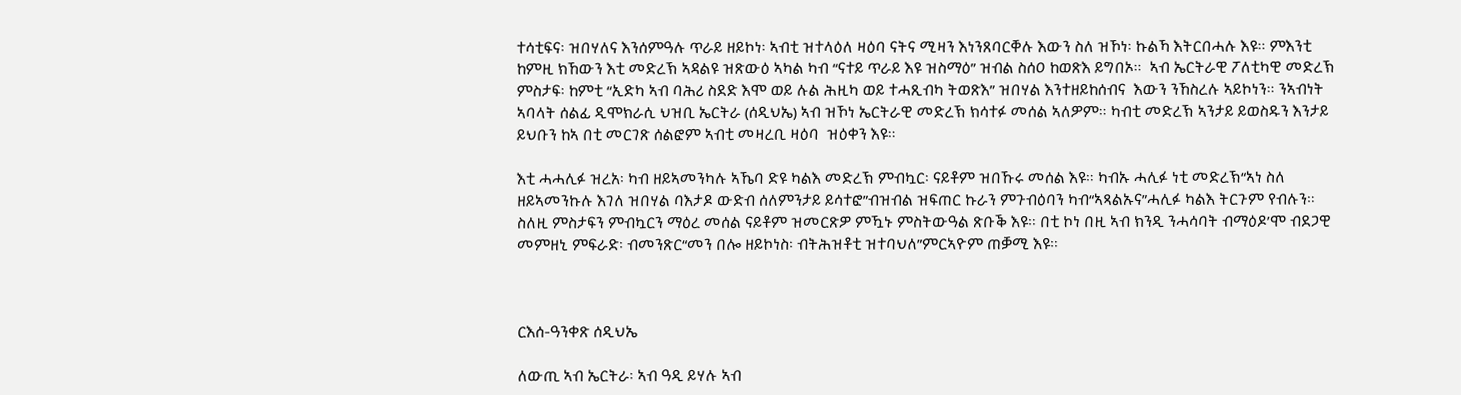ተሳቲፍና፡ ዝበሃለና እንሰምዓሉ ጥራይ ዘይኮነ፡ ኣብቲ ዝተላዕለ ዛዕባ ናትና ሚዛን እነንጸባርቐሉ እውን ስለ ዝኾነ፡ ኩልኻ እትርበሓሉ እዩ። ምእንቲ ከምዚ ክኸውን እቲ መድረኽ ኣዳልዩ ዝጽውዕ ኣካል ካብ “ናተይ ጥራይ እዩ ዝስማዕ” ዝብል ስሰዐ ከወጽእ ይግበኦ።  ኣብ ኤርትራዊ ፖለቲካዊ መድረኽ ምስታፍ፡ ከምቲ “ኢድካ ኣብ ባሕሪ ስደድ እሞ ወይ ሉል ሕዚካ ወይ ተሓጺብካ ትወጽእ” ዝበሃል እንተዘይከሰብና  እውን ንኸስረሉ ኣይኮነን። ንኣብነት ኣባላት ሰልፊ ዲሞክራሲ ህዝቢ ኤርትራ (ሰዲህኤ) ኣብ ዝኾነ ኤርትራዊ መድረኽ ክሳተፉ መሰል ኣለዎም። ካብቲ መድረኽ ኣንታይ ይወስዱን እንታይ ይህቡን ከኣ በቲ መርገጽ ሰልፎም ኣብቲ መዛረቢ ዛዕባ  ዝዕቀን እዩ።

እቲ ሓሓሊፉ ዝረአ፡ ካብ ዘይኣመንካሉ ኣኼባ ድዩ ካልእ መድረኽ ምብኳር፡ ናይቶም ዝበኹሩ መሰል እዩ። ካብኡ ሓሊፉ ነቲ መድረኽ“ኣነ ስለ ዘይኣመንኩሉ እገለ ዝበሃል ባእታዶ ውድብ ሰለምንታይ ይሳተፎ”ብዝብል ዝፍጠር ኩራን ምጉብዕባን ካብ“ኣጻልኡና”ሓሊፉ ካልእ ትርጉም የብሉን። ስለዚ ምስታፍን ምብኳርን ማዕረ መሰል ናይቶም ዝመርጽዎ ምዃኑ ምስትውዓል ጽቡቕ እዩ። በቲ ኮነ በዚ ኣብ ክንዲ ንሓሳባት ብማዕዶ’ሞ ብደጋዊ መምዘኒ ምፍራድ፡ ብመንጽር“መን በሎ ዘይኮነስ፡ ብትሕዝቶቲ ዝተባህለ”ምርኣዮም ጠቓሚ እዩ።



ርእሰ-ዓንቀጽ ሰዲህኤ

ለውጢ ኣብ ኤርትራ፡ ኣብ ዓዲ ይሃሉ ኣብ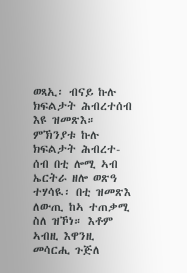ወጻኢ፡ ብናይ ኩሉ ክፍልታት ሕብረተሰብ እዩ ዝመጽእ። ምኽንያቱ ኩሉ ክፍልታት ሕብረተ-ሰብ በቲ ሎሚ ኣብ ኤርትራ ዘሎ ወጽዓ ተሃሳዪ፡ በቲ ዝመጽእ ለውጢ ከኣ ተጠቃሚ ስለ ዝኾነ። እቶም ኣብዚ እዋንዚ መሳርሒ ጉጅለ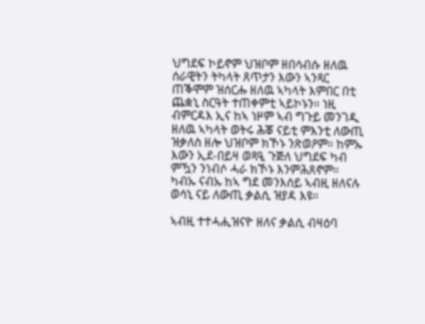ህግደፍ ኮይኖም ህዝቦም ዘበሳብሱ ዘለዉ ሰራዊትን ትካላት ጸጥታን እውን ኣንጻር ጠቕሞም ዝሰርሑ ዘለዉ ኣካላት እምበር በቲ ጨቋኒ ስርዓት ተጠቀምቲ ኣይኮኑን። ነዚ ብምርዳእ ኢና ከኣ ነዞም ኣብ ግጉይ መንገዲ ዘለዉ ኣካላት ወትሩ ሕቖ ናይቲ ምእንቲ ለውጢ ዝቃለስ ዘሎ ህዝቦም ክኾኑ ንጽወዖም። ከምኡ እውን ኢደ-በይዛ ወጻዒ ጉጅለ ህግደፍ ካብ ምዃን ንነብሶ ሓራ ክኾኑ እንምሕጸኖም። ካብኡ ናብኡ ከኣ ግደ መንእሰይ ኣብዚ ዘለናሉ ወሳኒ ናይ ለውጢ ቃልሲ ዝያዳ እዩ።

ኣብዚ ተተሓሒዝናዮ ዘለና ቃልሲ ብዛዕባ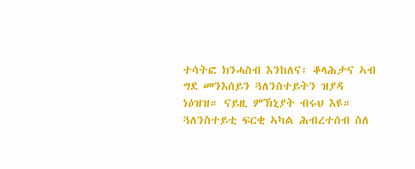ተሳትፎ ክንሓስብ እንከለና፡ ቆላሕታና ኣብ ግደ መንእሰይን ጓለንስተይትን ዝያዳ ነዕዝዝ። ናይዚ ምኽኒያት ብሩህ እዩ። ጓለንስተይቲ ፍርቂ ኣካል ሕብረተሰብ ስለ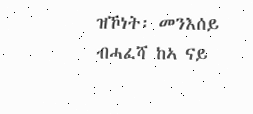ዝኾነት፡ መንእሰይ ብሓፈሻ ከኣ ናይ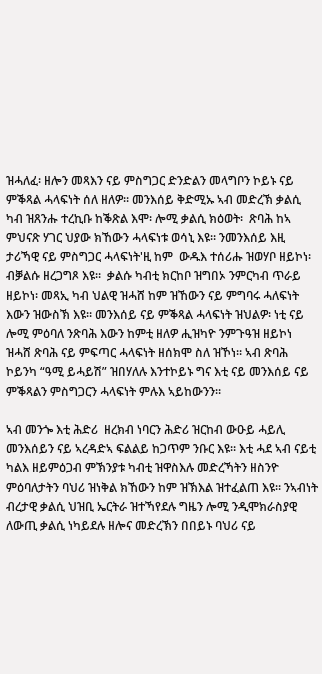ዝሓለፈ፡ ዘሎን መጻእን ናይ ምስግጋር ድንድልን መላግቦን ኮይኑ ናይ ምቕጻል ሓላፍነት ሰለ ዘለዎ። መንእሰይ ቅድሚኡ ኣብ መድረኽ ቃልሲ ካብ ዝጸንሑ ተረኪቡ ከቕጽል እሞ፡ ሎሚ ቃልሲ ክዕወት፡  ጽባሕ ከኣ  ምህናጽ ሃገር ህያው ክኸውን ሓላፍነቱ ወሳኒ እዩ። ንመንእሰይ እዚ ታሪኻዊ ናይ ምስግጋር ሓላፍነት'ዚ ከም  ውዱእ ተሰሪሑ ዝወሃቦ ዘይኮነ፡ ብቓልሱ ዘረጋግጾ እዩ።  ቃልሱ ካብቲ ክርከቦ ዝግበኦ ንምርካብ ጥራይ ዘይኮነ፡ መጻኢ ካብ ህልዊ ዝሓሸ ከም ዝኸውን ናይ ምግባሩ ሓለፍነት እውን ዝውስኽ እዩ። መንእሰይ ናይ ምቕጻል ሓላፍነት ዝህልዎ፡ ነቲ ናይ ሎሚ ምዕባለ ንጽባሕ እውን ከምቲ ዘለዎ ሒዝካዮ ንምጉዓዝ ዘይኮነ ዝሓሸ ጽባሕ ናይ ምፍጣር ሓላፍነት ዘሰክሞ ስለ ዝኾነ። ኣብ ጽባሕ ኮይንካ “ዓሚ ይሓይሽ” ዝበሃለሉ እንተኮይኑ ግና እቲ ናይ መንእሰይ ናይ ምቕጻልን ምስግጋርን ሓላፍነት ምሉእ ኣይከውንን።

ኣብ መንጐ እቲ ሕድሪ  ዘረክብ ነባርን ሕድሪ ዝርከብ ውዑይ ሓይሊ መንእሰይን ናይ ኣረዳድኣ ፍልልይ ከጋጥም ንቡር እዩ። እቲ ሓደ ኣብ ናይቲ ካልእ ዘይምዕጋብ ምኽንያቱ ካብቲ ዝዋስእሉ መድረኻትን ዘስንዮ ምዕባለታትን ባህሪ ዝነቅል ክኸውን ከም ዝኽእል ዝተፈልጠ እዩ። ንኣብነት ብረታዊ ቃልሲ ህዝቢ ኤርትራ ዝተኻየደሉ ግዜን ሎሚ ንዲሞክራስያዊ ለውጢ ቃልሲ ነካይደሉ ዘሎና መድረኽን በበይኑ ባህሪ ናይ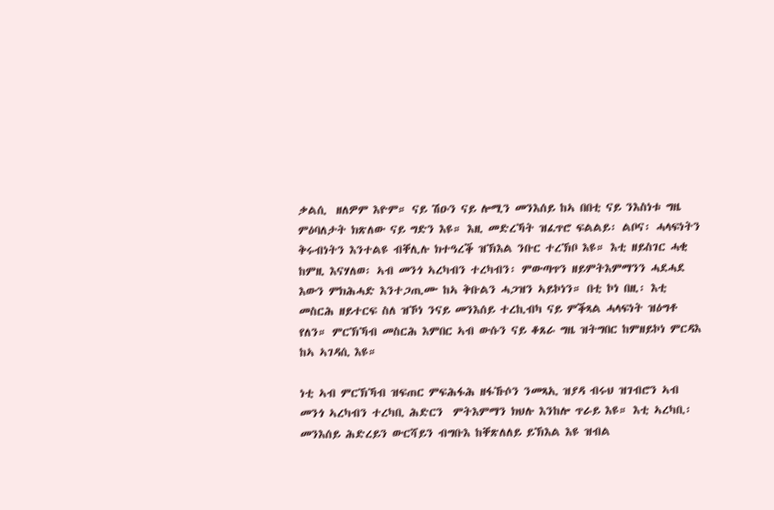ቃልሲ  ዘለዎም እዮም። ናይ ሽዑን ናይ ሎሚን መንእሰይ ከኣ በበቲ ናይ ንእስነቱ ግዜ ምዕባለታት ክጽለው ናይ ግድን እዩ። እዚ መድረኻት ዝፈጥሮ ፍልልይ፡ ልቦና፡ ሓላፍነትን ቅሩብነትን እንተልዩ ብቐሊሉ ክተዓረቕ ዝኽእል ንቡር ተረኽቦ እዩ። እቲ ዘይስገር ሓቂ ከምዚ እናሃለወ፡ ኣብ መንጎ ኣረካብን ተረካብን፡ ምውጣጥን ዘይምትእምማንን ሓደሓደ እውን ምክሕሓድ እንተጋጢሙ ከኣ ቅቡልን ሓጋዝን ኣይኮነን። በቲ ኮነ በዚ፡ እቲ መስርሕ ዘይተርፍ ስለ ዝኾነ ንናይ መንእሰይ ተረኪብካ ናይ ምቕጻል ሓላፍነት ዝዕግቶ የለን። ምርኽኻብ መስርሕ እምበር ኣብ ውሱን ናይ ቆጸራ ግዜ ዝትግበር ከምዘይኮነ ምርዳእ ከኣ ኣገዳሲ እዩ።

ነቲ ኣብ ምርኽኻብ ዝፍጠር ምፍሕፋሕ ዘፋኹሶን ንመጻኢ ዝያዳ ብሩህ ዝገብሮን ኣብ መንጎ ኣረካብን ተረካቢ ሕድርን  ምትእምማን ክህሉ እንከሎ ጥራይ እዩ። እቲ ኣረካቢ፡ መንእሰይ ሕድረይን ውርሻይን ብግቡእ ከቐጽለለይ ይኽእል እዩ ዝብል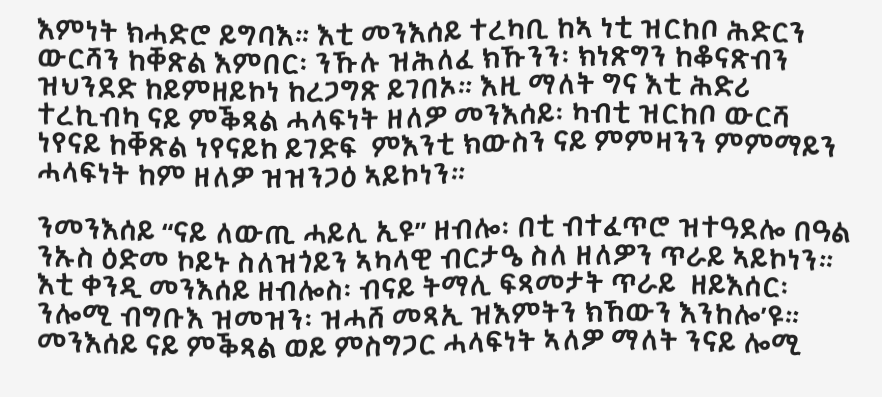እምነት ክሓድሮ ይግባእ። እቲ መንእሰይ ተረካቢ ከኣ ነቲ ዝርከቦ ሕድርን ውርሻን ከቐጽል እምበር፡ ንኹሉ ዝሕለፈ ክኹንን፡ ክነጽግን ከቆናጽብን ዝህንደድ ከይምዘይኮነ ከረጋግጽ ይገበኦ። እዚ ማለት ግና እቲ ሕድሪ ተረኪብካ ናይ ምቕጻል ሓላፍነት ዘለዎ መንእሰይ፡ ካብቲ ዝርከቦ ውርሻ ነየናይ ከቐጽል ነየናይከ ይገድፍ  ምእንቲ ክውስን ናይ ምምዛንን ምምማይን ሓላፍነት ከም ዘለዎ ዝዝንጋዕ ኣይኮነን።

ንመንእሰይ “ናይ ለውጢ ሓይሊ ኢዩ” ዘብሎ፡ በቲ ብተፈጥሮ ዝተዓደሎ በዓል ንኡስ ዕድመ ኮይኑ ስለዝጎይን ኣካላዊ ብርታዔ ስለ ዘለዎን ጥራይ ኣይኮነን። እቲ ቀንዲ መንእሰይ ዘብሎስ፡ ብናይ ትማሊ ፍጻመታት ጥራይ  ዘይእሰር፡ ንሎሚ ብግቡእ ዝመዝን፡ ዝሓሸ መጻኢ ዝእምትን ክኸውን እንከሎ’ዩ። መንእሰይ ናይ ምቕጻል ወይ ምስግጋር ሓላፍነት ኣለዎ ማለት ንናይ ሎሚ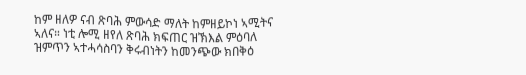ከም ዘለዎ ናብ ጽባሕ ምውሳድ ማለት ከምዘይኮነ ኣሚትና ኣለና። ነቲ ሎሚ ዘየለ ጽባሕ ክፍጠር ዝኽእል ምዕባለ ዝምጥን ኣተሓሳስባን ቅሩብነትን ከመንጭው ክበቅዕ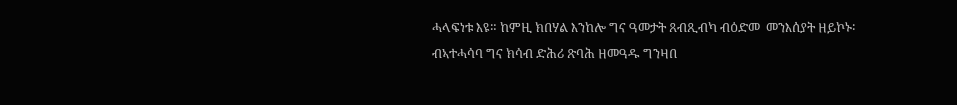ሓላፍነቱ እዩ። ከምዚ ክበሃል እንከሎ ግና ዓመታት ጸብጺብካ ብዕድመ  መንእሰያት ዘይኮኑ፡ ብኣተሓሳባ ግና ክሳብ ድሕሪ ጽባሕ ዘመዓዱ ግንዛበ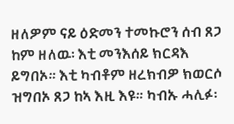ዘለዎም ናይ ዕድመን ተመኩሮን ሰብ ጸጋ ከም ዘለዉ፡ እቲ መንእሰይ ክርዳእ ይግበኦ። እቲ ካብቶም ዘረክብዎ ክወርሶ ዝግበኦ ጸጋ ከኣ እዚ እዩ። ካብኡ ሓሊፉ፡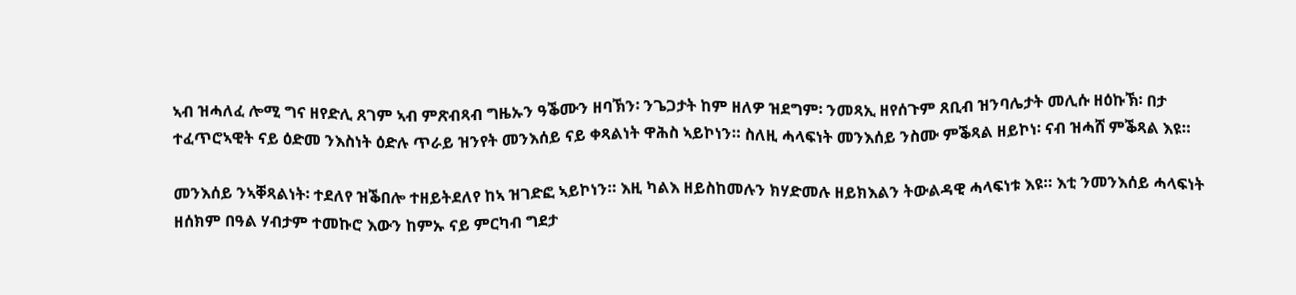ኣብ ዝሓለፈ ሎሚ ግና ዘየድሊ ጸገም ኣብ ምጽብጻብ ግዜኡን ዓቕሙን ዘባኽን፡ ንጌጋታት ከም ዘለዎ ዝደግም፡ ንመጻኢ ዘየሰጉም ጸቢብ ዝንባሌታት መሊሱ ዘዕኩኽ፡ በታ ተፈጥሮኣዊት ናይ ዕድመ ንእስነት ዕድሉ ጥራይ ዝንየት መንእሰይ ናይ ቀጻልነት ዋሕስ ኣይኮነን። ስለዚ ሓላፍነት መንእሰይ ንስሙ ምቕጻል ዘይኮነ፡ ናብ ዝሓሸ ምቕጻል እዩ።

መንእሰይ ንኣቐጻልነት፡ ተደለየ ዝቕበሎ ተዘይትደለየ ከኣ ዝገድፎ ኣይኮነን። እዚ ካልእ ዘይስከመሉን ክሃድመሉ ዘይክእልን ትውልዳዊ ሓላፍነቱ እዩ። እቲ ንመንእሰይ ሓላፍነት ዘሰክም በዓል ሃብታም ተመኩሮ እውን ከምኡ ናይ ምርካብ ግደታ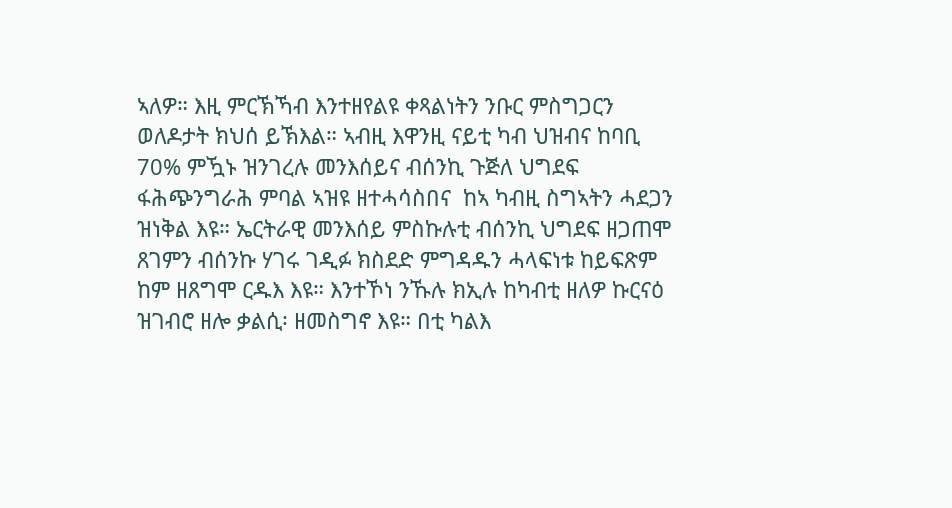ኣለዎ። እዚ ምርኽኻብ እንተዘየልዩ ቀጻልነትን ንቡር ምስግጋርን ወለዶታት ክህሰ ይኽእል። ኣብዚ እዋንዚ ናይቲ ካብ ህዝብና ከባቢ 70% ምዃኑ ዝንገረሉ መንእሰይና ብሰንኪ ጉጅለ ህግደፍ  ፋሕጭንግራሕ ምባል ኣዝዩ ዘተሓሳስበና  ከኣ ካብዚ ስግኣትን ሓደጋን ዝነቅል እዩ። ኤርትራዊ መንእሰይ ምስኩሉቲ ብሰንኪ ህግደፍ ዘጋጠሞ ጸገምን ብሰንኩ ሃገሩ ገዲፉ ክስደድ ምግዳዱን ሓላፍነቱ ከይፍጽም ከም ዘጸግሞ ርዱእ እዩ። እንተኾነ ንኹሉ ክኢሉ ከካብቲ ዘለዎ ኩርናዕ ዝገብሮ ዘሎ ቃልሲ፡ ዘመስግኖ እዩ። በቲ ካልእ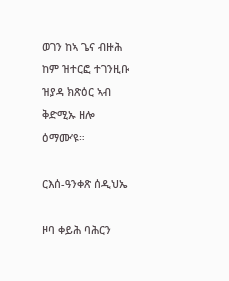ወገን ከኣ ጌና ብዙሕ ከም ዝተርፎ ተገንዚቡ ዝያዳ ክጽዕር ኣብ ቅድሚኡ ዘሎ ዕማሙ’ዩ።

ርእሰ-ዓንቀጽ ሰዲህኤ

ዞባ ቀይሕ ባሕርን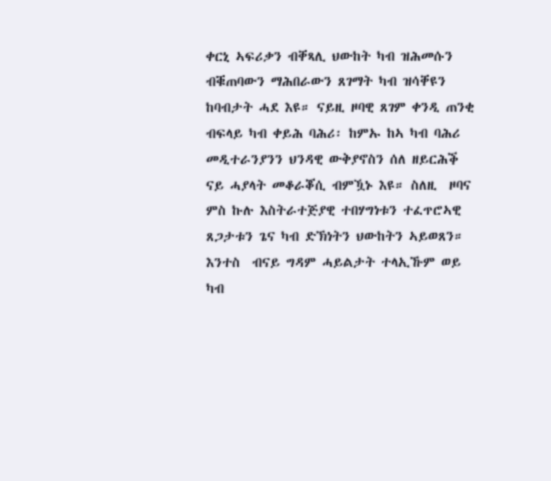ቀርኒ ኣፍሪቃን ብቐጻሊ ህውከት ካብ ዝሕመሱን ብቑጠባውን ማሕበራውን ጸገማት ካብ ዝሳቐዩን ከባብታት ሓደ እዩ። ናይዚ ዞባዊ ጸገም ቀንዲ ጠንቂ ብፍላይ ካብ ቀይሕ ባሕሪ፡ ከምኡ ከኣ ካብ ባሕሪ መዲተራንያንን ህንዳዊ ውቅያኖስን ሰለ ዘይርሕቕ ናይ ሓያላት መቆራቖሲ ብምዃኑ እዩ። ስለዚ  ዞባና ምስ ኩሉ እስትራተጅያዊ ተበሃግነቱን ተፈጥሮኣዊ ጸጋታቱን ጌና ካብ ድኽነትን ህውከትን ኣይወጸን።  እንተስ  ብናይ ግዳም ሓይልታት ተላኢኹም ወይ ካብ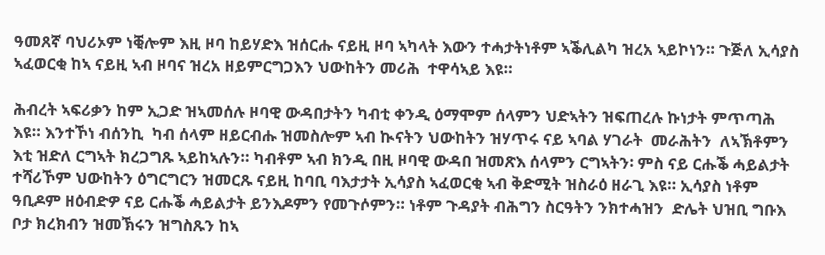ዓመጸኛ ባህሪኦም ነቒሎም እዚ ዞባ ከይሃድእ ዝሰርሑ ናይዚ ዞባ ኣካላት እውን ተሓታትነቶም ኣቕሊልካ ዝረአ ኣይኮነን። ጉጅለ ኢሳያስ ኣፈወርቂ ከኣ ናይዚ ኣብ ዞባና ዝረአ ዘይምርግጋእን ህውከትን መሪሕ  ተዋሳኣይ እዩ።

ሕብረት ኣፍሪቃን ከም ኢጋድ ዝኣመሰሉ ዞባዊ ውዳበታትን ካብቲ ቀንዲ ዕማሞም ሰላምን ህድኣትን ዝፍጠረሉ ኩነታት ምጥጣሕ እዩ። እንተኾነ ብሰንኪ  ካብ ሰላም ዘይርብሑ ዝመስሎም ኣብ ኲናትን ህውከትን ዝሃጥሩ ናይ ኣባል ሃገራት  መራሕትን  ለኣኽቶምን እቲ ዝድለ ርግኣት ክረጋግጹ ኣይከኣሉን። ካብቶም ኣብ ክንዲ በዚ ዞባዊ ውዳበ ዝመጽእ ሰላምን ርግኣትን፡ ምስ ናይ ርሑቕ ሓይልታት ተሻሪኾም ህውከትን ዕግርግርን ዝመርጹ ናይዚ ከባቢ ባእታታት ኢሳያስ ኣፈወርቂ ኣብ ቅድሚት ዝስራዕ ዘራጊ እዩ። ኢሳያስ ነቶም ዓቢዶም ዘዕብድዎ ናይ ርሑቕ ሓይልታት ይንእዶምን የመጉሶምን። ነቶም ጉዳያት ብሕግን ስርዓትን ንክተሓዝን  ድሌት ህዝቢ ግቡእ ቦታ ክረክብን ዝመኽሩን ዝግስጹን ከኣ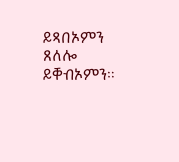ይጻበኦምን ጸለሎ ይቐብኦምን።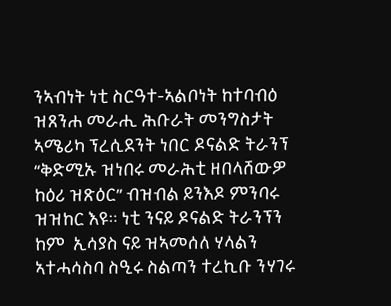ንኣብነት ነቲ ስርዓተ-ኣልቦነት ከተባብዕ ዝጸንሐ መራሒ ሕቡራት መንግስታት ኣሜሪካ ፕረሲደንት ነበር ዶናልድ ትራንፕ “ቅድሚኡ ዝነበሩ መራሕቲ ዘበላሸውዎ ከዕሪ ዝጽዕር” ብዝብል ይንእዶ ምንባሩ ዝዝከር እዩ። ነቲ ንናይ ዶናልድ ትራንፕን ከም  ኢሳያስ ናይ ዝኣመሰለ ሃላልን ኣተሓሳስባ ስዒሩ ስልጣን ተረኪቡ ንሃገሩ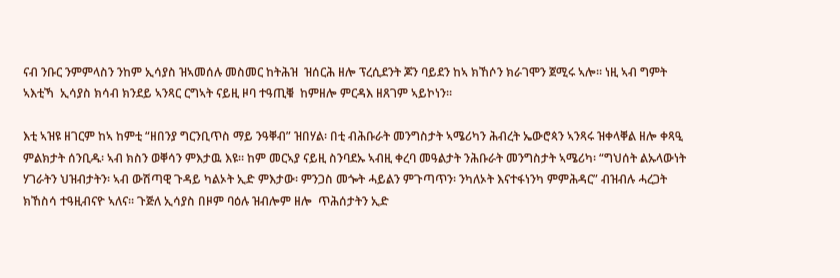ናብ ንቡር ንምምላስን ንከም ኢሳያስ ዝኣመሰሉ መስመር ከትሕዝ  ዝሰርሕ ዘሎ ፕረሲደንት ጆን ባይደን ከኣ ክኸሶን ክራገሞን ጀሚሩ ኣሎ። ነዚ ኣብ ግምት ኣእቲኻ  ኢሳያስ ክሳብ ክንደይ ኣንጻር ርግኣት ናይዚ ዞባ ተዓጢቑ  ከምዘሎ ምርዳእ ዘጸገም ኣይኮነን።

እቲ ኣዝዩ ዘገርም ከኣ ከምቲ “ዘበንያ ግርንቢጥስ ማይ ንዓቐብ” ዝበሃል፡ በቲ ብሕቡራት መንግስታት ኣሜሪካን ሕብረት ኤውሮጳን ኣንጻሩ ዝቀላቐል ዘሎ ቀጻዒ ምልክታት ሰንቢዱ፡ ኣብ ክስን ወቐሳን ምእታዉ እዩ። ከም መርኣያ ናይዚ ስንባደኡ ኣብዚ ቀረባ መዓልታት ንሕቡራት መንግስታት ኣሜሪካ፡ “ግህሰት ልኡላውነት ሃገራትን ህዝብታትን፡ ኣብ ውሽጣዊ ጉዳይ ካልኦት ኢድ ምእታው፡ ምንጋስ መጐት ሓይልን ምጉጣጥን፡ ንካለኦት እናተፋነንካ ምምሕዳር” ብዝብሉ ሓረጋት ክኸስሳ ተዓዚብናዮ ኣለና። ጉጅለ ኢሳያስ በዞም ባዕሉ ዝብሎም ዘሎ  ጥሕሰታትን ኢድ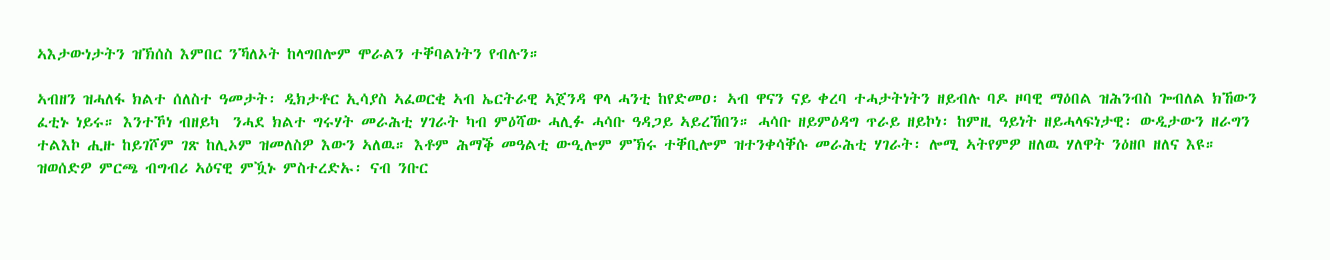ኣእታውነታትን ዝኽሰስ እምበር ንኻለኦት ከላግበሎም ሞራልን ተቐባልነትን የብሉን።

ኣብዘን ዝሓለፋ ክልተ ሰለስተ ዓመታት፡ ዲክታቶር ኢሳያስ ኣፈወርቂ ኣብ ኤርትራዊ ኣጀንዳ ዋላ ሓንቲ ከየድመዐ፡ ኣብ ዋናን ናይ ቀረባ ተሓታትነትን ዘይብሉ ባዶ ዞባዊ ማዕበል ዝሕንብስ ጐብለል ክኸውን  ፈቲኑ ነይሩ። እንተኾነ ብዘይካ  ንሓደ ክልተ ግሩሃት መራሕቲ ሃገራት ካብ ምዕሻው ሓሊፉ ሓሳቡ ዓዳጋይ ኣይረኸበን። ሓሳቡ ዘይምዕዳግ ጥራይ ዘይኮነ፡ ከምዚ ዓይነት ዘይሓላፍነታዊ፡ ውዲታውን ዘራግን ተልእኮ ሒዙ ከይገሾም ገጽ ከሊኦም ዝመለስዎ እውን ኣለዉ። እቶም ሕማቕ መዓልቲ ውዒሎም ምኽሩ ተቐቢሎም ዝተንቀሳቐሱ መራሕቲ ሃገራት፡ ሎሚ ኣትየምዎ ዘለዉ ሃለዋት ንዕዘቦ ዘለና እዩ። ዝወሰድዎ ምርጫ ብግብሪ ኣዕናዊ ምዃኑ ምስተረድኡ፡ ናብ ንቡር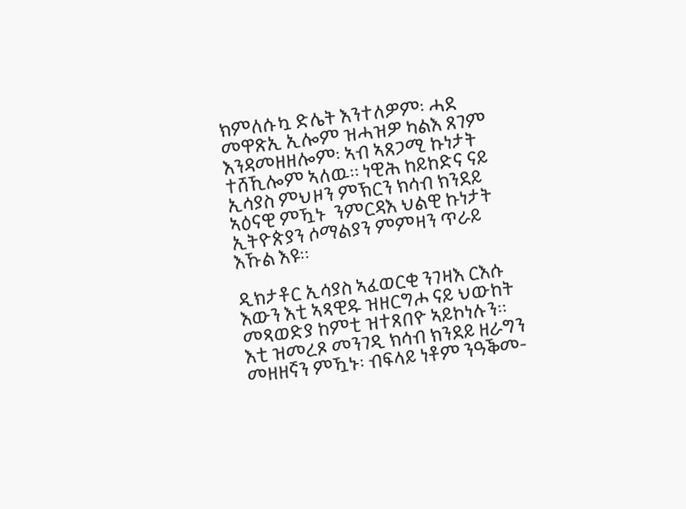ክምለሱኳ ድሌት እንተለዎም፡ ሓደ መዋጽኢ ኢሎም ዝሓዝዎ ካልእ ጸገም እንዳመዘዘሎም፡ ኣብ ኣጸጋሚ ኩነታት ተሸኺሎም ኣለዉ። ነዊሕ ከይከድና ናይ ኢሳያስ ምህዞን ምኽርን ክሳብ ክንደይ ኣዕናዊ ምዃኑ  ንምርዳእ ህልዊ ኩነታት ኢትዮጵያን ሶማልያን ምምዛን ጥራይ እኹል እዩ።

ዲክታቶር ኢሳያስ ኣፈወርቂ ንገዛእ ርእሱ እውን እቲ ኣጻዊዱ ዝዘርግሖ ናይ ህውከት መጻወድያ ከምቲ ዝተጸበዮ ኣይኮነሉን። እቲ ዝመረጾ መንገዲ ክሳብ ክንደይ ዘራግን መዘዘኛን ምዃኑ፡ ብፍላይ ነቶም ንዓቕመ-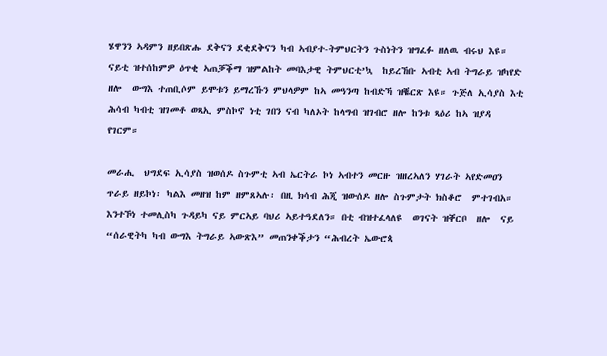ሄዋንን ኣዳምን ዘይበጽሑ ደቅናን ደቂደቅናን ካብ ኣብያተ-ትምህርትን ጉስነትን ዝግፈፉ ዘለዉ ብሩህ እዩ። ናይቲ ዝተሰከምዎ ዕጥቂ ኣጠቓቕማ ዝምልከት መባእታዊ ትምህርቲ’ኳ  ከይረኸቡ ኣብቲ ኣብ ትግራይ ዝካየድ ዘሎ  ውግእ ተጠቢሶም ይሞቱን ይማረኹን ምህላዎም ከኣ መዓንጣ ከብድኻ ዝቘርጽ እዩ። ጉጅለ ኢሳያስ እቲ ሕሳብ ካብቲ ዝገመቶ ወጻኢ ምስኮኖ ነቲ ገበን ናብ ካለኦት ከላግብ ዝገብሮ ዘሎ ከንቱ ጻዕሪ ከኣ ዝያዳ የገርም።

መራሒ  ህግደፍ ኢሳያስ ዝወሰዶ ስጉምቲ ኣብ ኤርትራ ኮነ ኣብተን መርዙ ዝዘረኣለን ሃገራት ኣየድመዐን ጥራይ ዘይኮነ፡ ካልእ መዘዝ ከም ዘምጸኣሉ፡ በዚ ክሳብ ሕጂ ዝውሰዶ ዘሎ ስጉምታት ክስቆሮ  ምተገብአ። እንተኾነ ተመሊስካ ጉዳይካ ናይ ምርኣይ ባህሪ ኣይተዓደለን። በቲ ብዝተፈላለዩ  ወገናት ዝቐርቦ  ዘሎ  ናይ “ሰራዊትካ ካብ ውግእ ትግራይ ኣውጽእ” መጠንቀቕታን “ሕብረት ኤውሮጳ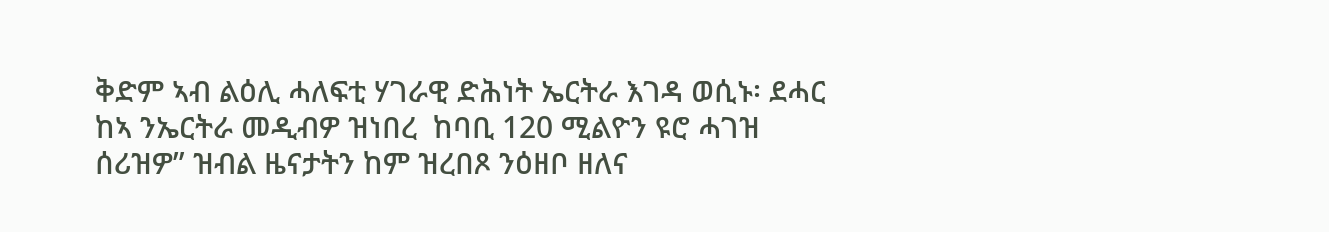ቅድም ኣብ ልዕሊ ሓለፍቲ ሃገራዊ ድሕነት ኤርትራ እገዳ ወሲኑ፡ ደሓር ከኣ ንኤርትራ መዲብዎ ዝነበረ  ከባቢ 120 ሚልዮን ዩሮ ሓገዝ ሰሪዝዎ” ዝብል ዜናታትን ከም ዝረበጾ ንዕዘቦ ዘለና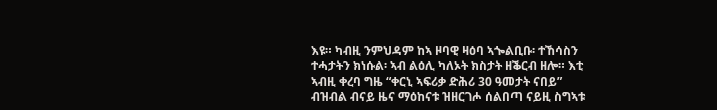እዩ። ካብዚ ንምህዳም ከኣ ዞባዊ ዛዕባ ኣጐልቢቡ፡ ተኸሳስን ተሓታትን ክነሱል፡ ኣብ ልዕሊ ካለኦት ክስታት ዘቕርብ ዘሎ። እቲ ኣብዚ ቀረባ ግዜ “ቀርኒ ኣፍሪቃ ድሕሪ 30 ዓመታት ናበይ” ብዝብል ብናይ ዜና ማዕከናቱ ዝዘርገሖ ሰልበጣ ናይዚ ስግኣቱ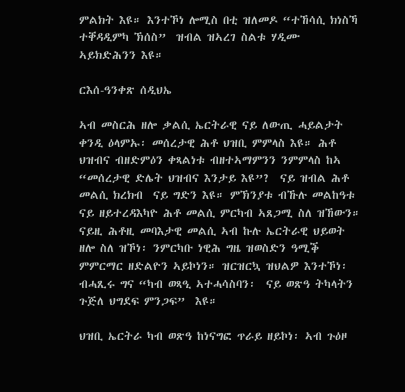ምልክት እዩ። እንተኾነ ሎሚስ በቲ ዝለመዶ “ተኸሳሲ ክነስኻ  ተቐዳዲምካ ኽሰስ”  ዝብል ዝኣረገ ስልቱ ሃዲሙ ኣይክድሕንን እዩ።

ርእሰ-ዓንቀጽ ሰዲህኤ

ኣብ መስርሕ ዘሎ ቃልሲ ኤርትራዊ ናይ ለውጢ ሓይልታት ቀንዲ ዕላምኡ፡ መሰረታዊ ሕቶ ህዝቢ ምምላስ እዩ። ሕቶ ህዝብና ብዘድምዕን ቀጻልነቱ ብዘተኣማምንን ንምምላስ ከኣ “መሰረታዊ ድሌት ህዝብና እንታይ እዩ”?  ናይ ዝብል ሕቶ መልሲ ክረክብ  ናይ ግድን እዩ። ምኽንያቱ ብኹሉ መልከዓቱ ናይ ዘይተረዳእካዮ ሕቶ መልሲ ምርካብ ኣጸጋሚ ስለ ዝኸውን። ናይዚ ሕቶዚ መባእታዊ መልሲ ኣብ ኩሉ ኤርትራዊ ህይወት ዘሎ ስለ ዝኾነ፡ ንምርካቡ ነዊሕ ግዜ ዝወስድን ዓሚቕ ምምርማር ዘድልዮን ኣይኮነን። ዝርዝርኳ ዝህልዎ እንተኾነ፡ ብሓጺሩ ግና “ካብ ወጻዒ ኣተሓሳስባን፡  ናይ ወጽዓ ትካላትን ጉጅለ ህግደፍ ምንጋፍ”  እዩ።

ህዝቢ ኤርትራ ካብ ወጽዓ ከነናግፎ ጥራይ ዘይኮነ፡ ኣብ ጉዕዞ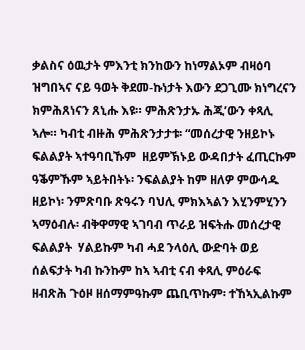ቃልስና ዕዉታት ምእንቲ ክንከውን ከነማልኦም ብዛዕባ ዝግበኣና ናይ ዓወት ቅደመ-ኩነታት እውን ደጋጊሙ ክነግረናን ክምሕጸነናን ጸኒሑ እዩ። ምሕጽንታኡ ሕጂ’ውን ቀጻሊ ኣሎ። ካብቲ ብዙሕ ምሕጽንታታቱ፡ “መሰረታዊ ንዘይኮኑ ፍልልያት ኣተዓባቢኹም  ዘይምኽኑይ ውዳበታት ፈጢርኩም ዓቕምኹም ኣይትበትኑ፡ ንፍልልያት ከም ዘለዎ ምውሳዱ ዘይኮነ፡ ንምጽባቡ ጽዓሩን ባህሊ ምክእኣልን እሂንምሂንን ኣማዕብሉ፡ ብቅዋማዊ ኣገባብ ጥራይ ዝፍትሑ መሰረታዊ ፍልልያት  ሃልይኩም ካብ ሓደ ንላዕሊ ውድባት ወይ ሰልፍታት ካብ ኩንኩም ከኣ ኣብቲ ናብ ቀጻሊ ምዕራፍ ዘብጽሕ ጉዕዞ ዘሰማምዓኩም ጨቢጥኩም፡ ተኸኣኢልኩም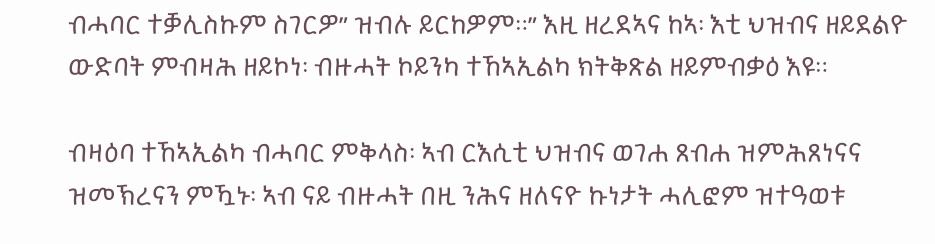ብሓባር ተቓሊስኩም ስገርዎ” ዝብሉ ይርከዎም።” እዚ ዘረደኣና ከኣ፡ እቲ ህዝብና ዘይደልዮ ውድባት ምብዛሕ ዘይኮነ፡ ብዙሓት ኮይንካ ተኸኣኢልካ ክትቅጽል ዘይምብቃዕ እዩ።

ብዛዕባ ተኸኣኢልካ ብሓባር ምቅላስ፡ ኣብ ርእሲቲ ህዝብና ወገሐ ጸብሐ ዝምሕጸነናና ዝመኽረናን ምዃኑ፡ ኣብ ናይ ብዙሓት በዚ ንሕና ዘለናዮ ኩነታት ሓሊፎም ዝተዓወቱ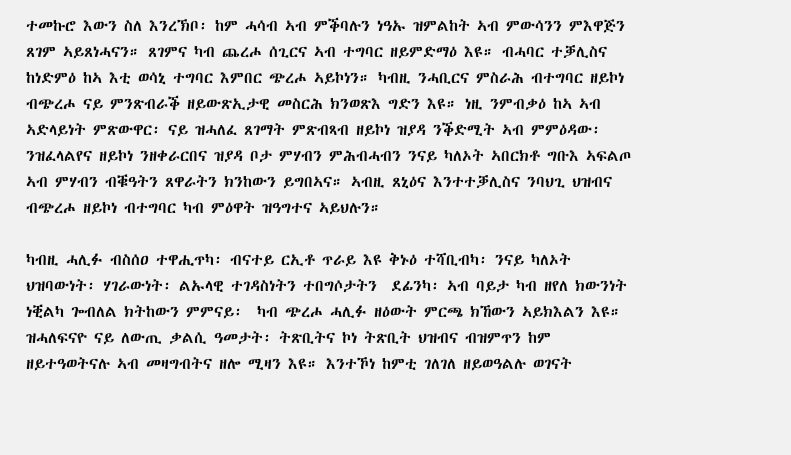ተመኩሮ እውን ስለ እንረኽቦ፡ ከም ሓሳብ ኣብ ምቕባሉን ነዓኡ ዝምልከት ኣብ ምውሳንን ምእዋጅን ጸገም ኣይጸነሓናን። ጸገምና ካብ ጨረሖ ሰጊርና ኣብ ተግባር ዘይምድማዕ እዩ። ብሓባር ተቓሊስና ከነድምዕ ከኣ እቲ ወሳኒ ተግባር እምበር ጭረሖ ኣይኮነን። ካብዚ ንሓቢርና ምስራሕ ብተግባር ዘይኮነ ብጭረሖ ናይ ምንጽብራቕ ዘይውጽኢታዊ መስርሕ ክንወጽእ ግድን እዩ። ነዚ ንምብቃዕ ከኣ ኣብ ኣድላይነት ምጽውዋር፡ ናይ ዝሓለፈ ጸገማት ምጽብጻብ ዘይኮነ ዝያዳ ንቕድሚት ኣብ ምምዕዳው፡ ንዝፈላልየና ዘይኮነ ንዘቀራርበና ዝያዳ ቦታ ምሃብን ምሕብሓብን ንናይ ካለኦት ኣበርክቶ ግቡእ ኣፍልጦ ኣብ ምሃብን ብቑዓትን ጸዋራትን ክንከውን ይግበኣና። ኣብዚ ጸኒዕና እንተተቓሊስና ንባህጊ ህዝብና ብጭረሖ ዘይኮነ ብተግባር ካብ ምዕዋት ዝዓግተና ኣይህሉን።

ካብዚ ሓሊፉ ብስሰዐ ተዋሒጥካ፡ ብናተይ ርኢቶ ጥራይ እዩ ቅኑዕ ተሻቢብካ፡ ንናይ ካለኦት ህዝባውነት፡ ሃገራውነት፡ ልኡላዊ ተገዳስነትን ተበግሶታትን  ደፊንካ፡ ኣብ ባይታ ካብ ዘየለ ክውንነት ነቒልካ ጐብለል ክትከውን ምምናይ፡  ካብ ጭረሖ ሓሊፉ ዘዕውት ምርጫ ክኸውን ኣይክእልን እዩ። ዝሓለፍናዮ ናይ ለውጢ ቃልሲ ዓመታት፡ ትጽቢትና ኮነ ትጽቢት ህዝብና ብዝምጥን ከም ዘይተዓወትናሉ ኣብ መዛግብትና ዘሎ ሚዛን እዩ። እንተኾነ ከምቲ ገለገለ ዘይወዓልሉ ወገናት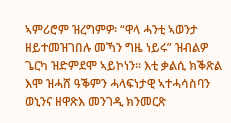ኣምሪሮም ዝረግምዎ፡ “ዋላ ሓንቲ ኣወንታ ዘይተመዝገበሉ መኻን ግዜ ነይሩ” ዝብልዎ ጌርካ ዝድምደሞ ኣይኮነን። እቲ ቃልሲ ክቕጽል እሞ ዝሓሸ ዓቕምን ሓላፍነታዊ ኣተሓሳስባን ወኒንና ዘዋጽእ መንገዲ ክንመርጽ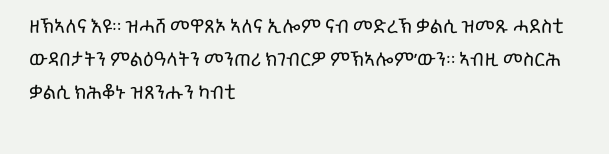ዘኽኣለና እዩ። ዝሓሸ መዋጸኦ ኣለና ኢሎም ናብ መድረኽ ቃልሲ ዝመጹ ሓደስቲ ውዳበታትን ምልዕዓላትን መንጠሪ ክገብርዎ ምኽኣሎም’ውን። ኣብዚ መስርሕ ቃልሲ ክሕቆኑ ዝጸንሑን ካብቲ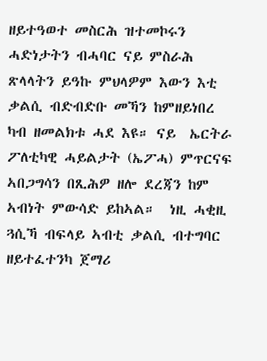ዘይተዓወተ መስርሕ ዝተመኮሩን ሓድነታትን ብሓባር ናይ ምስራሕ ጽላላትን ይዓኩ ምህላዎም እውን እቲ ቃልሲ ብድብድቡ መኻን ከምዘይነበረ ካብ ዘመልክቱ ሓደ እዩ። ናይ  ኤርትራ ፖለቲካዊ ሓይልታት (ኤፖሓ) ምጥርናፍ ኣበጋግሳን በጺሕዎ ዘሎ ደረጃን ከም ኣብነት ምውሳድ ይከኣል።  ነዚ ሓቂዚ ጓሲኻ ብፍላይ ኣብቲ ቃልሲ ብተግባር ዘይተፈተንካ ጀማሪ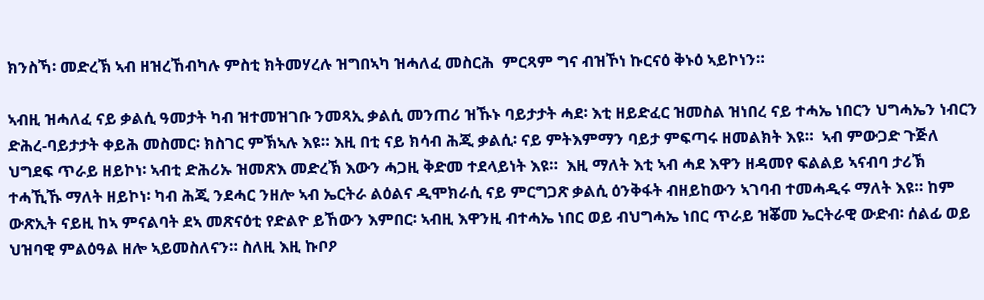ክንስኻ፡ መድረኽ ኣብ ዘዝረኸብካሉ ምስቲ ክትመሃረሉ ዝግበኣካ ዝሓለፈ መስርሕ  ምርጻም ግና ብዝኾነ ኩርናዕ ቅኑዕ ኣይኮነን።

ኣብዚ ዝሓለፈ ናይ ቃልሲ ዓመታት ካብ ዝተመዝገቡ ንመጻኢ ቃልሲ መንጠሪ ዝኹኑ ባይታታት ሓደ፡ እቲ ዘይድፈር ዝመስል ዝነበረ ናይ ተሓኤ ነበርን ህግሓኤን ነብርን ድሕረ-ባይታታት ቀይሕ መስመር፡ ክስገር ምኽኣሉ እዩ። እዚ በቲ ናይ ክሳብ ሕጂ ቃልሲ፡ ናይ ምትእምማን ባይታ ምፍጣሩ ዘመልክት እዩ።  ኣብ ምውጋድ ጉጅለ ህግደፍ ጥራይ ዘይኮነ፡ ኣብቲ ድሕሪኡ ዝመጽእ መድረኽ እውን ሓጋዚ ቅድመ ተደላይነት እዩ።  እዚ ማለት እቲ ኣብ ሓደ እዋን ዘዳመየ ፍልልይ ኣናብባ ታሪኽ  ተሓኺኹ ማለት ዘይኮነ፡ ካብ ሕጂ ንደሓር ንዘሎ ኣብ ኤርትራ ልዕልና ዲሞክራሲ ናይ ምርግጋጽ ቃልሲ ዕንቅፋት ብዘይከውን ኣገባብ ተመሓዲሩ ማለት እዩ። ከም ውጽኢት ናይዚ ከኣ ምናልባት ደኣ መጽናዕቲ የድልዮ ይኸውን እምበር፡ ኣብዚ እዋንዚ ብተሓኤ ነበር ወይ ብህግሓኤ ነበር ጥራይ ዝቖመ ኤርትራዊ ውድብ፡ ሰልፊ ወይ ህዝባዊ ምልዕዓል ዘሎ ኣይመስለናን። ስለዚ እዚ ኩቦዖ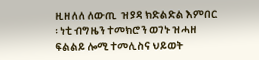ዚዘለለ ለውጢ  ዝያዳ ክድልድል እምበር ፡ ነቲ ብግዜን ተመክሮን ወገኑ ዝሓዘ ፍልልይ ሎሚ ተመሊስና ህይወት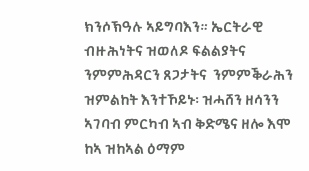ክንሶኽዓሉ ኣይግባእን። ኤርትራዊ ብዙሕነትና ዝወለዶ ፍልልያትና ንምምሕዳርን ጸጋታትና  ንምምቕራሕን ዝምልከት እንተኾይኑ፡ ዝሓሸን ዘሳንን ኣገባብ ምርካብ ኣብ ቅድሜና ዘሎ እሞ ከኣ ዝከኣል ዕማም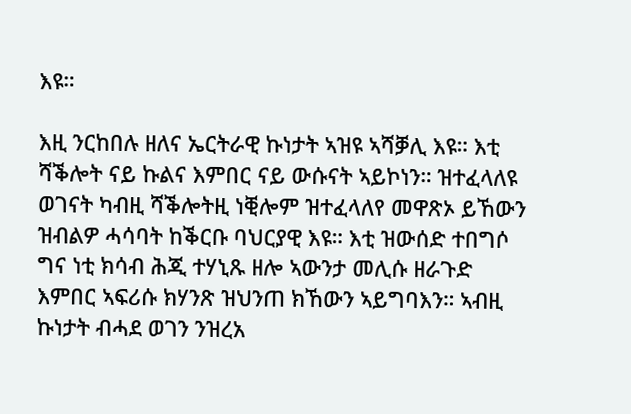እዩ።

እዚ ንርከበሉ ዘለና ኤርትራዊ ኩነታት ኣዝዩ ኣሻቓሊ እዩ። እቲ ሻቕሎት ናይ ኩልና እምበር ናይ ውሱናት ኣይኮነን። ዝተፈላለዩ ወገናት ካብዚ ሻቕሎትዚ ነቒሎም ዝተፈላለየ መዋጽኦ ይኸውን ዝብልዎ ሓሳባት ከቕርቡ ባህርያዊ እዩ። እቲ ዝውሰድ ተበግሶ ግና ነቲ ክሳብ ሕጂ ተሃኒጹ ዘሎ ኣውንታ መሊሱ ዘራጉድ እምበር ኣፍሪሱ ክሃንጽ ዝህንጠ ክኸውን ኣይግባእን። ኣብዚ ኩነታት ብሓደ ወገን ንዝረአ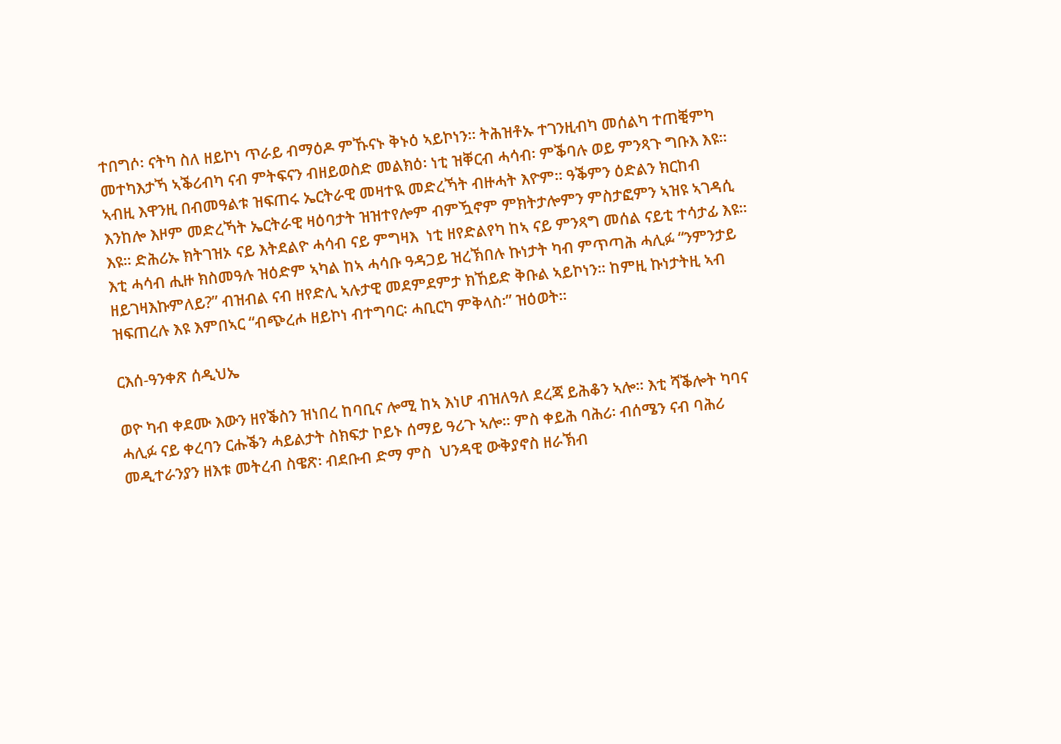ተበግሶ፡ ናትካ ስለ ዘይኮነ ጥራይ ብማዕዶ ምኹናኑ ቅኑዕ ኣይኮነን። ትሕዝቶኡ ተገንዚብካ መሰልካ ተጠቒምካ መተካእታኻ ኣቕሪብካ ናብ ምትፍናን ብዘይወስድ መልክዕ፡ ነቲ ዝቐርብ ሓሳብ፡ ምቕባሉ ወይ ምንጻጉ ግቡእ እዩ። ኣብዚ እዋንዚ በብመዓልቱ ዝፍጠሩ ኤርትራዊ መዛተዪ መድረኻት ብዙሓት እዮም። ዓቕምን ዕድልን ክርከብ እንከሎ እዞም መድረኻት ኤርትራዊ ዛዕባታት ዝዝተየሎም ብምዃኖም ምክትታሎምን ምስታፎምን ኣዝዩ ኣገዳሲ እዩ። ድሕሪኡ ክትገዝኦ ናይ እትደልዮ ሓሳብ ናይ ምግዛእ  ነቲ ዘየድልየካ ከኣ ናይ ምንጻግ መሰል ናይቲ ተሳታፊ እዩ። እቲ ሓሳብ ሒዙ ክስመዓሉ ዝዕድም ኣካል ከኣ ሓሳቡ ዓዳጋይ ዝረኽበሉ ኩነታት ካብ ምጥጣሕ ሓሊፉ “ንምንታይ ዘይገዛእኩምለይ?” ብዝብል ናብ ዘየድሊ ኣሉታዊ መደምደምታ ክኸይድ ቅቡል ኣይኮነን። ከምዚ ኩነታትዚ ኣብ ዝፍጠረሉ እዩ እምበኣር “ብጭረሖ ዘይኮነ ብተግባር፡ ሓቢርካ ምቅላስ፡” ዝዕወት።

ርእሰ-ዓንቀጽ ሰዲህኤ

ወዮ ካብ ቀደሙ እውን ዘየቕስን ዝነበረ ከባቢና ሎሚ ከኣ እነሆ ብዝለዓለ ደረጃ ይሕቆን ኣሎ። እቲ ሻቕሎት ካባና ሓሊፉ ናይ ቀረባን ርሑቕን ሓይልታት ስክፍታ ኮይኑ ሰማይ ዓሪጉ ኣሎ። ምስ ቀይሕ ባሕሪ፡ ብሰሜን ናብ ባሕሪ መዲተራንያን ዘእቱ መትረብ ስዌጽ፡ ብደቡብ ድማ ምስ  ህንዳዊ ውቅያኖስ ዘራኽብ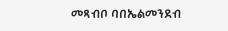መጻብቦ ባበኤልመንደብ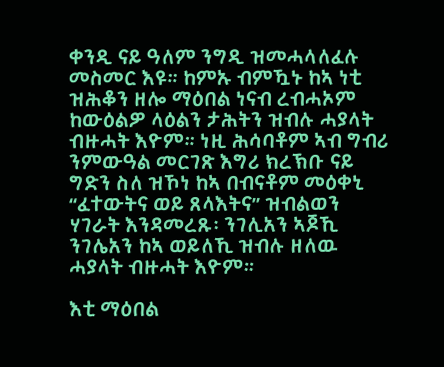ቀንዲ ናይ ዓለም ንግዲ ዝመሓላለፈሉ መስመር እዩ። ከምኡ ብምዃኑ ከኣ ነቲ ዝሕቆን ዘሎ ማዕበል ነናብ ረብሓኦም ከውዕልዎ ላዕልን ታሕትን ዝብሉ ሓያላት ብዙሓት እዮም። ነዚ ሕሳባቶም ኣብ ግብሪ ንምውዓል መርገጽ እግሪ ክረኽቡ ናይ ግድን ስለ ዝኾነ ከኣ በብናቶም መዕቀኒ  “ፈተውትና ወይ ጸላእትና” ዝብልወን ሃገራት እንዳመረጹ፡ ንገሊአን ኣጆኺ ንገሌአን ከኣ ወይለኺ ዝብሉ ዘለዉ ሓያላት ብዙሓት እዮም።

እቲ ማዕበል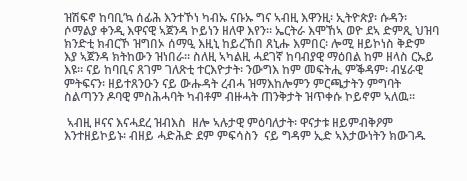ዝሽፍኖ ከባቢ’ኳ ሰፊሕ እንተኾነ ካብኡ ናቡኡ ግና ኣብዚ እዋንዚ፡ ኢትዮጵያ፡ ሱዳን፡ ሶማልያ ቀንዲ እዋናዊ ኣጀንዳ ኮይነን ዘለዋ እየን። ኤርትራ እሞኸኣ ወዮ ደኣ ድምጺ ህዝባ ክንድቲ ክብርኾ ዝግበኦ ሰማዒ እዚኒ ከይረኸበ ጸኒሑ እምበር፡ ሎሚ ዘይኮነስ ቅድም እያ ኣጀንዳ ክትከውን ዝነበራ። ስለዚ ኣካልዚ ሓደገኛ ከባብያዊ ማዕበል ከም ዘላስ ርኡይ እዩ። ናይ ከባቢና ጸገም ገለጽቲ ተርእዮታት፡ ንውግእ ከም መፍትሒ ምቕዳም፡ ብሄራዊ ምትፍናን፡ ዘይተጸንዑን ናይ ውሑዳት ረብሓ ዝማእከሎምን ምርጫታትን ምግባት ስልጣንን ዶባዊ ምስሕሓባት ካብቶም ብዙሓት ጠንቅታት ዝጥቀሱ ኮይኖም ኣለዉ።

 ኣብዚ ዞናና እናሓደረ ዝብእስ  ዘሎ ኣሉታዊ ምዕባለታት፡ ዋናታቱ ዘይምብቅዖም እንተዘይኮይኑ፡ ብዘይ ሓድሕድ ደም ምፍሳስን  ናይ ግዳም ኢድ ኣእታውነትን ክውገዱ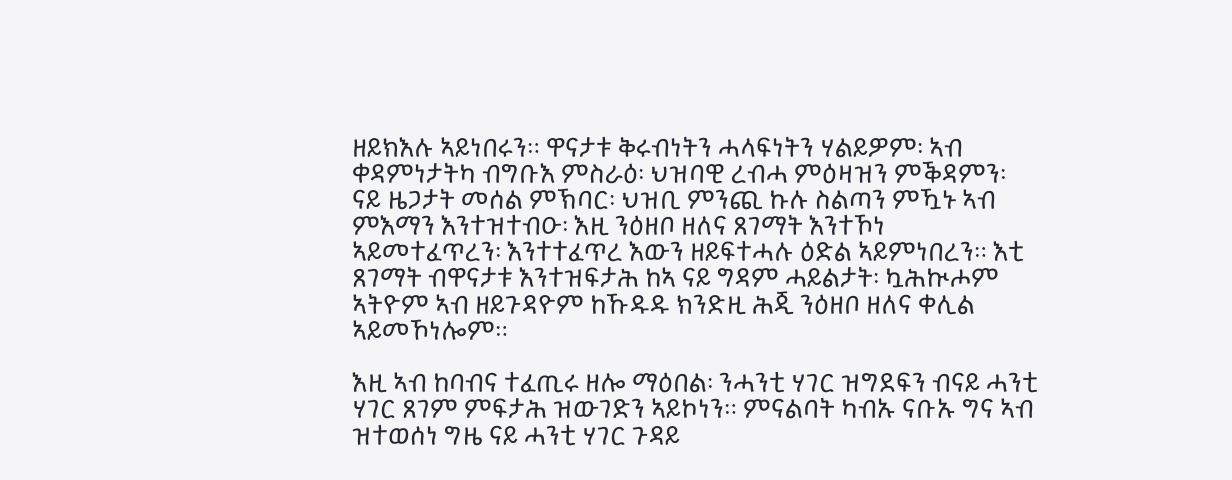ዘይክእሉ ኣይነበሩን። ዋናታቱ ቅሩብነትን ሓላፍነትን ሃልይዎም፡ ኣብ ቀዳምነታትካ ብግቡእ ምስራዕ፡ ህዝባዊ ረብሓ ምዕዛዝን ምቕዳምን፡ ናይ ዜጋታት መሰል ምኽባር፡ ህዝቢ ምንጪ ኩሉ ስልጣን ምዃኑ ኣብ ምእማን እንተዝተብዑ፡ እዚ ንዕዘቦ ዘለና ጸገማት እንተኾነ ኣይመተፈጥረን፡ እንተተፈጥረ እውን ዘይፍተሓሉ ዕድል ኣይምነበረን። እቲ ጸገማት ብዋናታቱ እንተዝፍታሕ ከኣ ናይ ግዳም ሓይልታት፡ ኳሕኲሖም ኣትዮም ኣብ ዘይጉዳዮም ከኹዱዱ ክንድዚ ሕጂ ንዕዘቦ ዘለና ቀሊል ኣይመኾነሎም።

እዚ ኣብ ከባብና ተፈጢሩ ዘሎ ማዕበል፡ ንሓንቲ ሃገር ዝግደፍን ብናይ ሓንቲ ሃገር ጸገም ምፍታሕ ዝውገድን ኣይኮነን። ምናልባት ካብኡ ናቡኡ ግና ኣብ ዝተወሰነ ግዜ ናይ ሓንቲ ሃገር ጉዳይ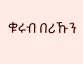ቁሩብ በሪኹን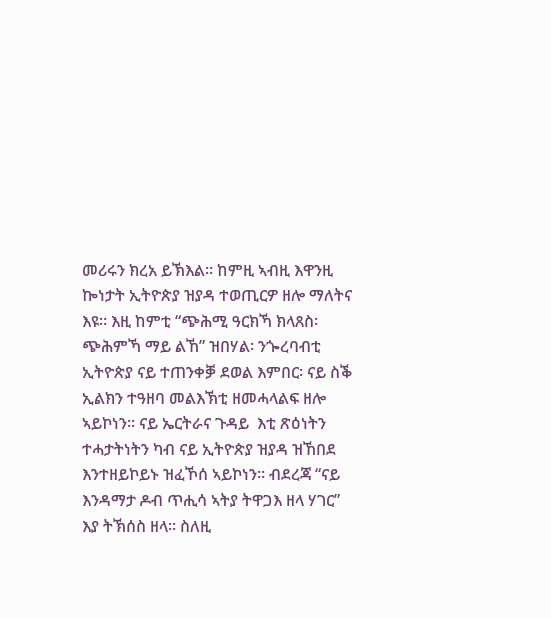መሪሩን ክረአ ይኽእል። ከምዚ ኣብዚ እዋንዚ ኰነታት ኢትዮጵያ ዝያዳ ተወጢርዎ ዘሎ ማለትና እዩ። እዚ ከምቲ “ጭሕሚ ዓርክኻ ክላጸስ፡ ጭሕምኻ ማይ ልኸ” ዝበሃል፡ ንጐረባብቲ ኢትዮጵያ ናይ ተጠንቀቓ ደወል እምበር፡ ናይ ስቕ ኢልክን ተዓዘባ መልእኽቲ ዘመሓላልፍ ዘሎ ኣይኮነን። ናይ ኤርትራና ጉዳይ  እቲ ጽዕነትን ተሓታትነትን ካብ ናይ ኢትዮጵያ ዝያዳ ዝኸበደ እንተዘይኮይኑ ዝፈኾሰ ኣይኮነን። ብደረጃ “ናይ እንዳማታ ዶብ ጥሒሳ ኣትያ ትዋጋእ ዘላ ሃገር” እያ ትኽሰስ ዘላ። ስለዚ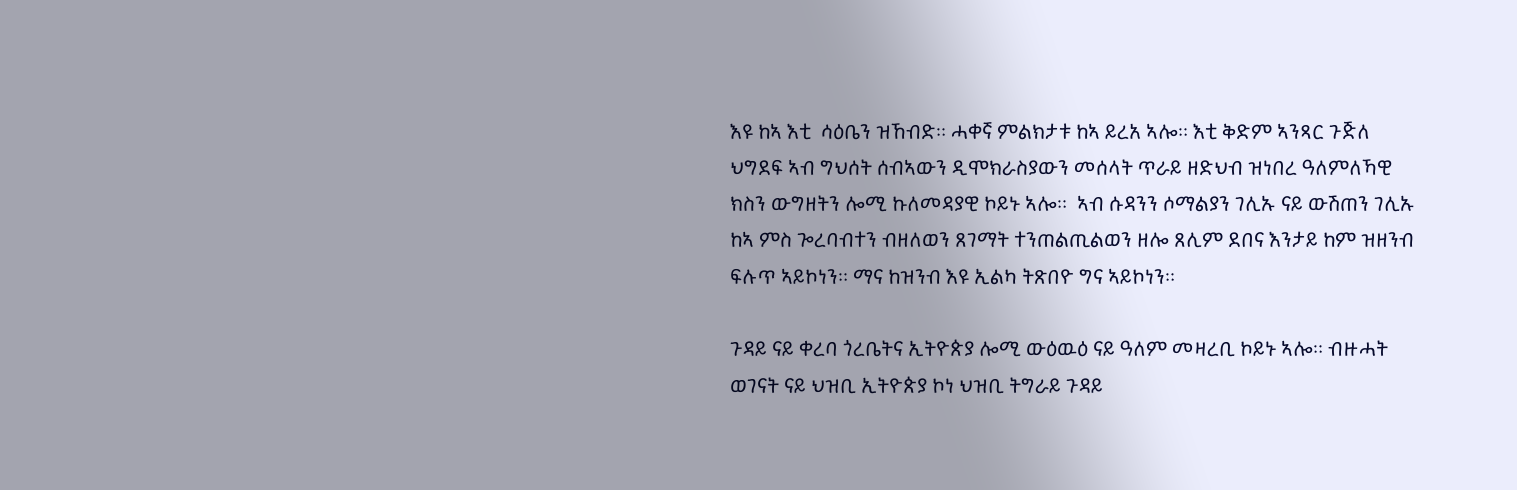እዩ ከኣ እቲ  ሳዕቤን ዝኸብድ። ሓቀኛ ምልክታቱ ከኣ ይረአ ኣሎ። እቲ ቅድም ኣንጻር ጉጅለ ህግደፍ ኣብ ግህሰት ሰብኣውን ዲሞክራስያውን መሰላት ጥራይ ዘድህብ ዝነበረ ዓለምለኻዊ ክስን ውግዘትን ሎሚ ኩለመዳያዊ ኮይኑ ኣሎ።  ኣብ ሱዳንን ሶማልያን ገሊኡ ናይ ውሽጠን ገሊኡ ከኣ ምስ ጐረባብተን ብዘለወን ጸገማት ተንጠልጢልወን ዘሎ ጸሊም ደበና እንታይ ከም ዝዘንብ ፍሉጥ ኣይኮነን። ማና ከዝንብ እዩ ኢልካ ትጽበዮ ግና ኣይኮነን።

ጉዳይ ናይ ቀረባ ጎረቤትና ኢትዮጵያ ሎሚ ውዕዉዕ ናይ ዓለም መዛረቢ ኮይኑ ኣሎ። ብዙሓት ወገናት ናይ ህዝቢ ኢትዮጵያ ኮነ ህዝቢ ትግራይ ጉዳይ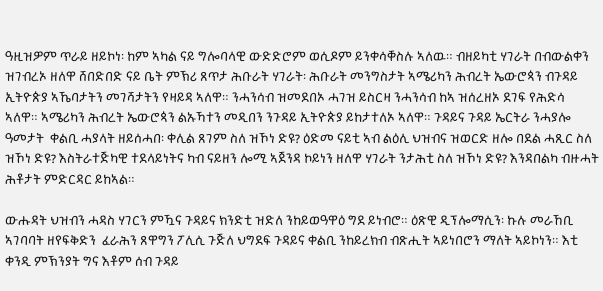ዓዚዝዎም ጥራይ ዘይኮነ፡ ከም ኣካል ናይ ግሎባላዊ ውድድሮም ወሲዶም ይንቀሳቐስሉ ኣለዉ። ብዘይካቲ ሃገራት በብውልቀን ዝገብረኦ ዘለዋ ሸበድበድ ናይ ቤት ምኽሪ ጸጥታ ሕቡራት ሃገራት፡ ሕቡራት መንግስታት ኣሜሪካን ሕብረት ኤውሮጳን ብጉዳይ ኢትዮጵያ ኣኼባታትን መገሻታትን የዛይዳ ኣለዋ። ንሓንሳብ ዝመደበኦ ሓገዝ ይስርዛ ንሓንሳብ ከኣ ዝሰረዘኦ ደገፍ የሕድሳ ኣለዋ። ኣሜሪካን ሕብረት ኤውሮጳን ልኡኻተን መዲበን ንጉዳይ ኢትዮጵያ ይከታተለኦ ኣለዋ። ጉዳይና ጉዳይ ኤርትራ ንሓያሎ ዓመታት  ቀልቢ ሓያላት ዘይሰሓበ፡ ቀሊል ጸገም ስለ ዝኾነ ድዩ? ዕድመ ናይቲ ኣብ ልዕሊ ህዝብና ዝወርድ ዘሎ በደል ሓጺር ስለ ዝኾነ ድዩ? እስትራተጅካዊ ተደላይነትና ካብ ናይዘን ሎሚ ኣጀንዳ ኮይነን ዘለዋ ሃገራት ንታሕቲ ስለ ዝኾነ ድዩ? እንዳበልካ ብዙሓት ሕቶታት ምድርዳር ይከኣል።

ውሑዳት ህዝብን ሓዳስ ሃገርን ምዃና ጉዳይና ክንድቲ ዝድለ ንከይወዓዋዕ ግደ ይነብሮ። ዕጽዊ ዲፕሎማሲን፡ ኩሉ መራኸቢ ኣገባባት ዘየፍቅድን  ፈራሕን ጸዋግን ፖሊሲ ጉጅለ ህግደፍ ጉዳይና ቀልቢ ንከይረክብ ብጽሒት ኣይነበሮን ማለት ኣይኮነን። እቲ ቀንዲ ምኽንያት ግና እቶም ሰብ ጉዳይ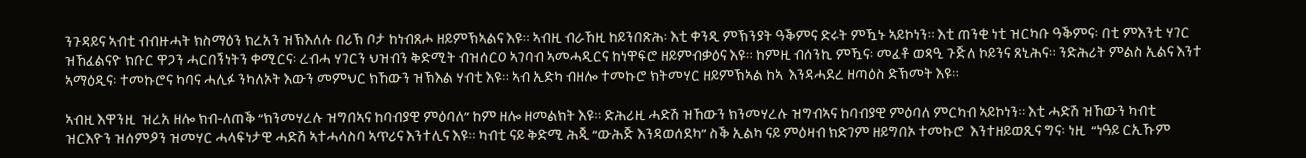ንጉዳይና ኣብቲ ብብዙሓት ክስማዕን ክረአን ዝኽእለሉ በሪኽ ቦታ ከነብጸሖ ዘይምኽኣልና እዩ። ኣብዚ ብራኸዚ ከይንበጽሕ፡ እቲ ቀንዲ ምኽንያት ዓቕምና ድሩት ምዃኑ ኣይኮነን። እቲ ጠንቂ ነቲ ዝርካቡ ዓቕምና፡ በቲ ምእንቲ ሃገር ዝኸፈልናዮ ክቡር ዋጋን ሓርበኝነትን ቀሚርና፡ ረብሓ ሃገርን ህዝብን ቅድሚት ብዝሰርዐ ኣገባብ ኣመሓዲርና ከነዋፍሮ ዘይምብቃዕና እዩ። ከምዚ ብሰንኪ ምዃና፡ መፈቶ ወጻዒ ጉጅለ ኮይንና ጸኒሕና። ንድሕሪት ምልስ ኢልና እንተ ኣማዕዲና፡ ተመኩሮና ካባና ሓሊፉ ንካለኦት እውን መምህር ክኸውን ዝኽእል ሃብቲ እዩ። ኣብ ኢድካ ብዘሎ ተመኩሮ ክትመሃር ዘይምኽኣል ከኣ  እንዳሓደረ ዘጣዕስ ድኽመት እዩ።

ኣብዚ እዋንዚ  ዝረአ ዘሎ ክብ-ለጠቕ “ክንመሃረሉ ዝግበኣና ከባብያዊ ምዕባለ” ከም ዘሎ ዘመልክት እዩ። ድሕሪዚ ሓድሽ ዝኸውን ክንመሃረሉ ዝግብኣና ከባብያዊ ምዕባለ ምርካብ ኣይኮነን። እቲ ሓድሽ ዝኸውን ካብቲ ዝርእዮን ዝሰምዖን ዝመሃር ሓላፍነታዊ ሓድሽ ኣተሓሳስባ ኣጥሪና እንተሊና እዩ። ካብቲ ናይ ቅድሚ ሕጂ “ውሕጅ እንዳወሰደካ” ስቕ ኢልካ ናይ ምዕዛብ ክድገም ዘይግበኦ ተመኩሮ  እንተዘይወጺና ግና፡ ነዚ  “ነዓይ ርኢኹም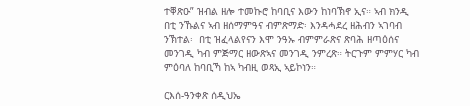ተቐጽዑ” ዝብል ዘሎ ተመኩሮ ከባቢና እውን ከነባኽኖ ኢና። ኣብ ክንዲ በቲ ንኹልና ኣብ ዘሰማምዓና ብምጽማድ፡ እንዳሓደረ ዘሕብን ኣገባብ ንኽተል፡  በቲ ዝፈላልየናን እሞ ንዓኡ ብምምራጽና ጽባሕ ዘጣዕሰና መንገዲ ካብ ምጅማር ዘውጽኣና መንገዲ ንምረጽ። ትርጉም ምምሃር ካብ ምዕባለ ከባቢኻ ከኣ ካብዚ ወጻኢ ኣይኮነን።

ርእሰ-ዓንቀጽ ሰዲህኤ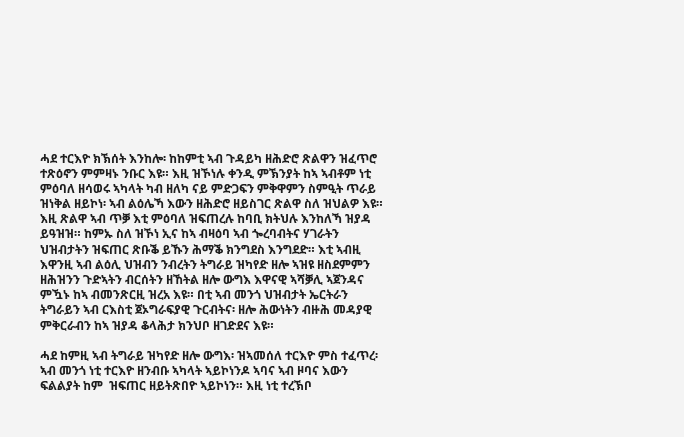ሓደ ተርእዮ ክኽሰት እንከሎ፡ ከከምቲ ኣብ ጉዳይካ ዘሕድሮ ጽልዋን ዝፈጥሮ ተጽዕኖን ምምዛኑ ንቡር እዩ። እዚ ዝኾነሉ ቀንዲ ምኽንያት ከኣ ኣብቶም ነቲ ምዕባለ ዘሳወሩ ኣካላት ካብ ዘለካ ናይ ምድጋፍን ምቅዋምን ስምዒት ጥራይ ዝነቅል ዘይኮነ፡ ኣብ ልዕሌኻ እውን ዘሕድሮ ዘይስገር ጽልዋ ስለ ዝህልዎ እዩ። እዚ ጽልዋ ኣብ ጥቓ እቲ ምዕባለ ዝፍጠረሉ ከባቢ ክትህሉ እንከለኻ ዝያዳ ይዓዝዝ። ከምኡ ስለ ዝኾነ ኢና ከኣ ብዛዕባ ኣብ ጐረባብትና ሃገራትን ህዝብታትን ዝፍጠር ጽቡቕ ይኹን ሕማቕ ክንግደስ እንግደድ። እቲ ኣብዚ እዋንዚ ኣብ ልዕሊ ህዝብን ንብረትን ትግራይ ዝካየድ ዘሎ ኣዝዩ ዘስደምምን ዘሕዝንን ጉድኣትን ብርሰትን ዘኸትል ዘሎ ውግእ እዋናዊ ኣሻቓሊ ኣጀንዳና ምዃኑ ከኣ ብመንጽርዚ ዝረአ እዩ። በቲ ኣብ መንጎ ህዝብታት ኤርትራን ትግራይን ኣብ ርእስቲ ጀኦግራፍያዊ ጉርብትና፡ ዘሎ ሕውነትን ብዙሕ መዳያዊ ምቅርራብን ከኣ ዝያዳ ቆላሕታ ክንህቦ ዘገድደና እዩ።

ሓደ ከምዚ ኣብ ትግራይ ዝካየድ ዘሎ ውግእ፡ ዝኣመሰለ ተርእዮ ምስ ተፈጥረ፡ ኣብ መንጎ ነቲ ተርእዮ ዘንብቡ ኣካላት ኣይኮነንዶ ኣባና ኣብ ዞባና እውን ፍልልያት ከም  ዝፍጠር ዘይትጽበዮ ኣይኮነን። እዚ ነቲ ተረኽቦ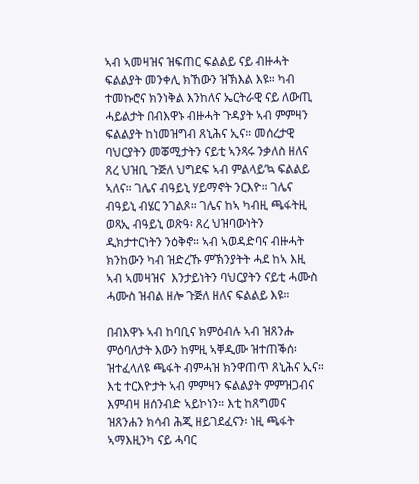ኣብ ኣመዛዝና ዝፍጠር ፍልልይ ናይ ብዙሓት ፍልልያት መንቀሊ ክኸውን ዝኽእል እዩ። ካብ ተመኩሮና ክንነቅል እንከለና ኤርትራዊ ናይ ለውጢ ሓይልታት በብእዋኑ ብዙሓት ጉዳያት ኣብ ምምዛን ፍልልያት ከነመዝግብ ጸኒሕና ኢና። መሰረታዊ ባህርያትን መቖሚታትን ናይቲ ኣንጻሩ ንቃለስ ዘለና ጸረ ህዝቢ ጉጅለ ህግደፍ ኣብ ምልላይ’ኳ ፍልልይ ኣለና። ገሌና ብዓይኒ ሃይማኖት ንርእዮ። ገሌና ብዓይኒ ብሄር ንገልጾ። ገሌና ከኣ ካብዚ ጫፋትዚ ወጻኢ ብዓይኒ ወጽዓ፡ ጸረ ህዝባውነትን  ዲክታተርነትን ንዕቅኖ። ኣብ ኣወዳድባና ብዙሓት ክንከውን ካብ ዝድረኹ ምኽንያትት ሓደ ከኣ እዚ ኣብ ኣመዛዝና  እንታይነትን ባህርያትን ናይቲ ሓሙስ ሓሙስ ዝብል ዘሎ ጉጅለ ዘለና ፍልልይ እዩ።

በብእዋኑ ኣብ ከባቢና ክምዕብሉ ኣብ ዝጸንሑ ምዕባለታት እውን ከምዚ ኣቐዲሙ ዝተጠቕሰ፡ ዝተፈላለዩ ጫፋት ብምሓዝ ክንዋጠጥ ጸኒሕና ኢና። እቲ ተርእዮታት ኣብ ምምዛን ፍልልያት ምምዝጋብና እምብዛ ዘሰንብድ ኣይኮነን። እቲ ከጸግመና ዝጸንሐን ክሳብ ሕጂ ዘይገደፈናን፡ ነዚ ጫፋት ኣማእዚንካ ናይ ሓባር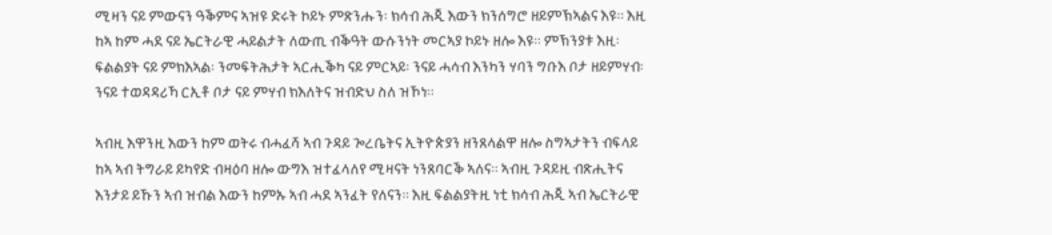ሚዛን ናይ ምውናን ዓቕምና ኣዝዩ ድሩት ኮይኑ ምጽንሑን፡ ክሳብ ሕጂ እውን ክንሰግሮ ዘይምኽኣልና እዩ። እዚ ከኣ ከም ሓደ ናይ ኤርትራዊ ሓይልታት ለውጢ ብቕዓት ውሱንነት መርኣያ ኮይኑ ዘሎ እዩ። ምኽንያቱ እዚ፡  ፍልልያት ናይ ምክእኣል፡ ንመፍትሕታት ኣርሒቕካ ናይ ምርኣይ፡ ንናይ ሓሳብ እንካን ሃባን ግቡእ ቦታ ዘይምሃብ፡ ንናይ ተወዳዳሪኻ ርኢቶ ቦታ ናይ ምሃብ ክእለትና ዝብድህ ስለ ዝኾነ።

ኣብዚ እዋንዚ እውን ከም ወትሩ ብሓፈሻ ኣብ ጉዳይ ጐረቤትና ኢትዮጵያን ዘንጸላልዋ ዘሎ ስግኣታትን ብፍላይ ከኣ ኣብ ትግራይ ይካየድ ብዛዕባ ዘሎ ውግእ ዝተፈላለየ ሚዛናት ነንጸባርቕ ኣለና። ኣብዚ ጉዳይዚ ብጽሒትና እንታይ ይኹን ኣብ ዝብል እውን ከምኡ ኣብ ሓደ ኣንፈት የለናን። እዚ ፍልልያትዚ ነቲ ክሳብ ሕጂ ኣብ ኤርትራዊ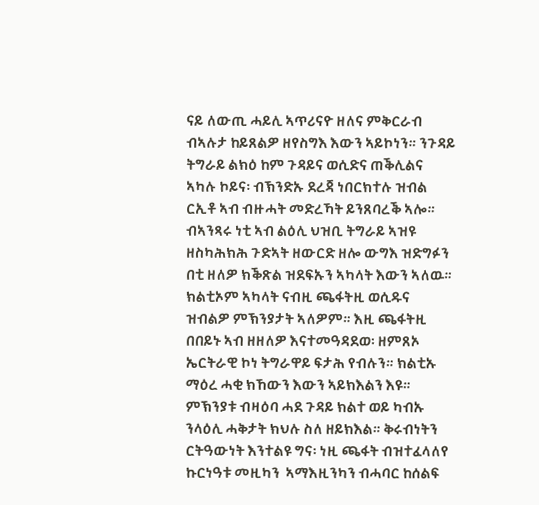ናይ ለውጢ ሓይሊ ኣጥሪናዮ ዘለና ምቅርራብ ብኣሉታ ከይጸልዎ ዘየስግእ እውን ኣይኮነን። ንጉዳይ ትግራይ ልክዕ ከም ጉዳይና ወሲድና ጠቕሊልና ኣካሉ ኮይና፡ ብኽንድኡ ደረጃ ነበርክተሉ ዝብል ርኢቶ ኣብ ብዙሓት መድረኻት ይንጸባረቕ ኣሎ። ብኣንጻሩ ነቲ ኣብ ልዕሊ ህዝቢ ትግራይ ኣዝዩ ዘስካሕክሕ ጉድኣት ዘውርድ ዘሎ ውግእ ዝድግፉን በቲ ዘለዎ ክቕጽል ዝደፍኡን ኣካላት እውን ኣለዉ። ክልቲኦም ኣካላት ናብዚ ጫፋትዚ ወሲዱና ዝብልዎ ምኽንያታት ኣለዎም። እዚ ጫፋትዚ በበይኑ ኣብ ዘዘለዎ እናተመዓዳደወ፡ ዘምጸኦ ኤርትራዊ ኮነ ትግራዋይ ፍታሕ የብሉን። ክልቲኡ ማዕረ ሓቂ ክኸውን እውን ኣይክእልን እዩ። ምኽንያቱ ብዛዕባ ሓደ ጉዳይ ክልተ ወይ ካብኡ ንላዕሊ ሓቅታት ክህሉ ስለ ዘይክእል። ቅሩብነትን ርትዓውነት እንተልዩ ግና፡ ነዚ ጫፋት ብዝተፈላለየ ኩርነዓቱ መዚካን  ኣማእዚንካን ብሓባር ከሰልፍ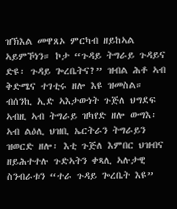ዝኽእል መዋጸኦ ምርካብ ዘይከኣል ኣይምኾነን። ኮታ “ጉዳይ ትግራይ ጉዳይና ድዩ፡ ጉዳይ ጐረቤትና?” ዝብል ሕቶ ኣብ ቅድሜና ተገቲሩ ዘሎ እዩ ዝመስል። ብሰንኪ ኢድ ኣእታውነት ጉጅለ ህግደፍ ኣብዚ ኣብ ትግራይ ዝካየድ ዘሎ ውግእ፡ ኣብ ልዕሊ ህዝቢ ኤርትራን ትግራይን ዝወርድ ዘሎ፡ እቲ ጉጅለ እምበር ህዝብና ዘይሕተተሉ ጉድኣትን ቀጻሊ ኣሉታዊ ስንብራቱን “ተራ ጉዳይ ጐረቤት እዩ”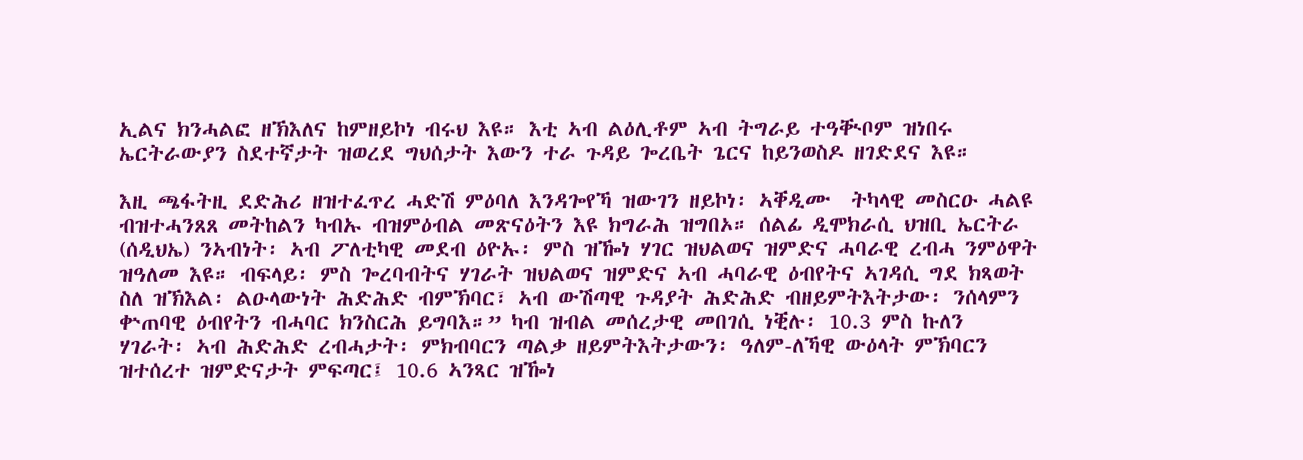ኢልና ክንሓልፎ ዘኽእለና ከምዘይኮነ ብሩህ እዩ። እቲ ኣብ ልዕሊቶም ኣብ ትግራይ ተዓቚቦም ዝነበሩ ኤርትራውያን ስደተኛታት ዝወረደ ግህሰታት እውን ተራ ጉዳይ ጐረቤት ጌርና ከይንወስዶ ዘገድደና እዩ።

እዚ ጫፋትዚ ደድሕሪ ዘዝተፈጥረ ሓድሽ ምዕባለ እንዳጐየኻ ዝውገን ዘይኮነ፡ ኣቐዲሙ  ትካላዊ መስርዑ ሓልዩ ብዝተሓንጸጸ መትከልን ካብኡ ብዝምዕብል መጽናዕትን እዩ ክግራሕ ዝግበኦ። ሰልፊ ዲሞክራሲ ህዝቢ ኤርትራ (ሰዲህኤ) ንኣብነት፡ ኣብ ፖለቲካዊ መደብ ዕዮኡ፡ ምስ ዝዀነ ሃገር ዝህልወና ዝምድና ሓባራዊ ረብሓ ንምዕዋት ዝዓለመ እዩ። ብፍላይ፡ ምስ ጐረባብትና ሃገራት ዝህልወና ዝምድና ኣብ ሓባራዊ ዕብየትና ኣገዳሲ ግደ ክጻወት ስለ ዝኽእል፡ ልዑላውነት ሕድሕድ ብምኽባር፣ ኣብ ውሽጣዊ ጉዳያት ሕድሕድ ብዘይምትእትታው፡ ንሰላምን ቍጠባዊ ዕብየትን ብሓባር ክንስርሕ ይግባእ።” ካብ ዝብል መሰረታዊ መበገሲ ነቒሉ፡ 10.3 ምስ ኩለን ሃገራት፡ ኣብ ሕድሕድ ረብሓታት፡ ምክብባርን ጣልቃ ዘይምትእትታውን፡ ዓለም-ለኻዊ ውዕላት ምኽባርን ዝተሰረተ ዝምድናታት ምፍጣር፤ 10.6 ኣንጻር ዝዀነ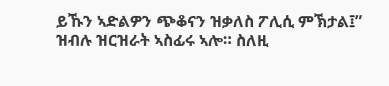ይኹን ኣድልዎን ጭቆናን ዝቃለስ ፖሊሲ ምኽታል፤” ዝብሉ ዝርዝራት ኣስፊሩ ኣሎ። ስለዚ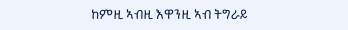ከምዚ ኣብዚ እዋንዚ ኣብ ትግራይ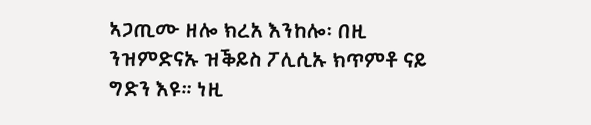ኣጋጢሙ ዘሎ ክረአ እንከሎ፡ በዚ ንዝምድናኡ ዝቕይስ ፖሊሲኡ ክጥምቶ ናይ ግድን እዩ። ነዚ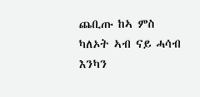ጨቢጡ ከኣ ምስ ካለኦት ኣብ ናይ ሓሳብ እንካን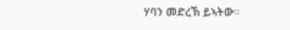ሃባን መድረኽ ይኣትው።